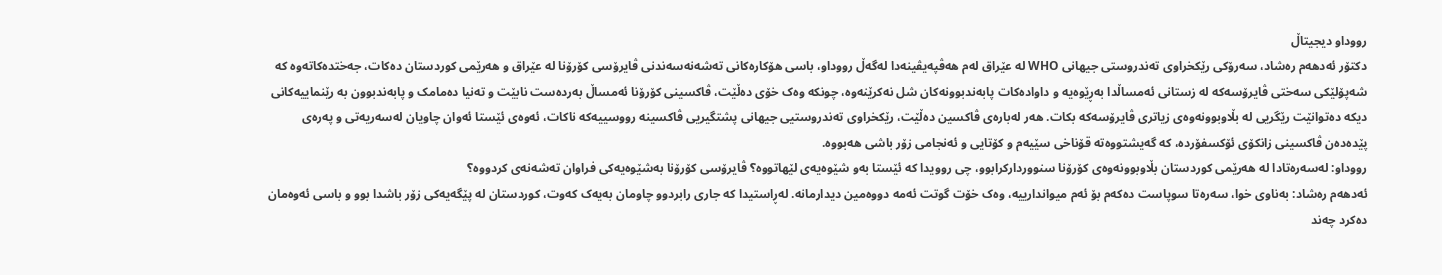رووداو دیجیتاڵ
دکتۆر ئەدهەم رەشاد، سەرۆکی رێکخراوی تەندروستی جیهانی WHO لە عێراق لەم هەڤپەیڤینەدا لەگەڵ رووداو، باسی هۆکارەکانی تەشەنەسەندنی ڤایرۆسی کۆرۆنا لە عێراق و هەرێمی کوردستان دەکات، جەختدەکاتەوە کە شەپۆلێکی سەختی ڤایرۆسەکە لە زستانی ئەمساڵدا بەڕێوەیە و داوادەکات پابەندبوونەکان شل نەکرێنەوە، چونکە وەک خۆی دەڵێت، ڤاکسینی کۆرۆنا ئەمساڵ بەردەست نابێت و تەنیا دەمامک و پابەندبوون بە رێنماییەکانی دیکە دەتوانێت رێگریی لە بڵاوبوونەوەی زیاتری ڤایرۆسەکە بکات. هەر لەبارەی ڤاکسین دەڵێت، رێکخراوی تەندروستیی جیهانی پشتگیریی ڤاکسینە رووسییەکە ناکات، ئەوەی ئێستا ئەوان چاویان لەسەریەتی و پەرەی پێدەدەن ڤاکسینی زانکۆی ئۆکسفۆردە، کە گەیشتووەتە قۆناخی سێیەم و کۆتایی و ئەنجامی زۆر باشی هەبووە.
رووداو: لەسەرەتادا لە هەرێمی کوردستان بڵاوبوونەوەی کۆرۆنا سنووردارکرابوو، چی روویدا کە ئێستا بەو شێوەیەی لێهاتووە؟ ڤایرۆسی کۆرۆنا بەشێوەیەکی فراوان تەشەنەی کردووە؟
ئەدهەم رەشاد: بەناوی خوا، سەرەتا سوپاست دەکەم بۆ ئەم میواندارییە، وەک خۆت گوتت ئەمە دووەمین دیدارمانە. لەڕاستیدا کە جاری رابردوو چاومان بەیەک کەوت، کوردستان لە پێگەیەکی زۆر باشدا بوو و باسی ئەوەمان دەکرد چەند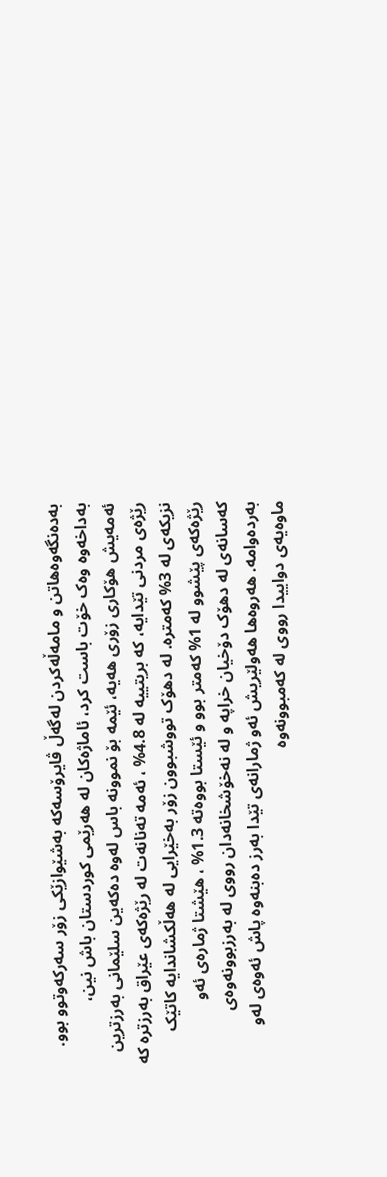بەدەنگەوەهاتن و مامەڵەکردن لەگەڵ ڤایرۆسەکە بەشێوازێکی زۆر سەرکەوتوو بوو. بەداخەوە وەک خۆت باست کرد، ئاماژەکان لە هەرێمی کوردستان باش نین، ئەمەیش هۆکاری زۆری هەیە، ئێمە بۆ نموونە باس لەوە دەکەین سلێمانی بەرزترین رێژەی مردنی تێدایە، کە بریتییە لە 4.8% ، ئەمە تەنانەت لە رێژەکەی عێراق بەرزترە کە نزیکەی لە 3% کەمترە. لە دهۆک تووشبوون زۆر بەخێرایی لە هەڵکشاندایە کاتێک رێژەکەی پێشوو لە 1% کەمتر بوو و ئێستا بووەتە 1.3% ، هێشتا ژمارەی ئەو کەسانەی لە دهۆک دۆخیان خراپە و لە نەخۆشخانەدان رووی لە بەرزبوونەوەی بەردەوامە. هەروەها هەولێریش ئەو ژمارانەی تێدا بەرز دەبنەوە پاش ئەوەی لەو ماوەیەی دواییدا رووی لە کەمبوونەوە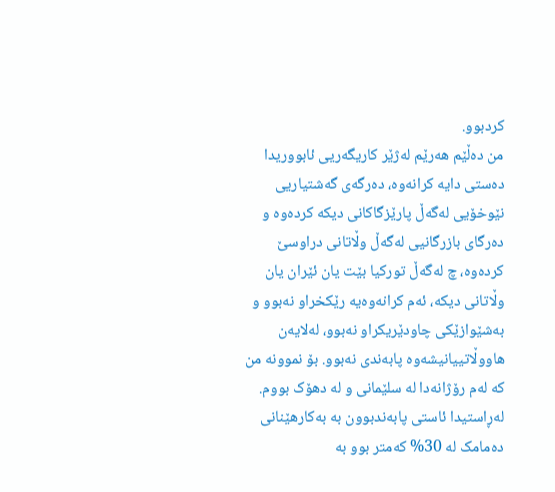کردبوو.
من دەڵێم هەرێم لەژێر کاریگەریی ئابووریدا دەستی دایە کرانەوە، دەرگەی گەشتیاریی نێوخۆیی لەگەڵ پارێزگاکانی دیکە کردەوە و دەرگای بازرگانیی لەگەڵ وڵاتانی دراوسێ کردەوە، چ لەگەڵ تورکیا بێت یان ئێران یان وڵاتانی دیکە، ئەم کرانەوەیە رێکخراو نەبوو و بەشێوازێکی چاودێریکراو نەبوو، لەلایەن هاووڵاتییانیشەوە پابەندی نەبوو. بۆ نموونە من کە لەم رۆژانەدا لە سلێمانی و لە دهۆک بووم. لەڕاستیدا ئاستی پابەندبوون بە بەکارهێنانی دەمامک لە 30% کەمتر بوو بە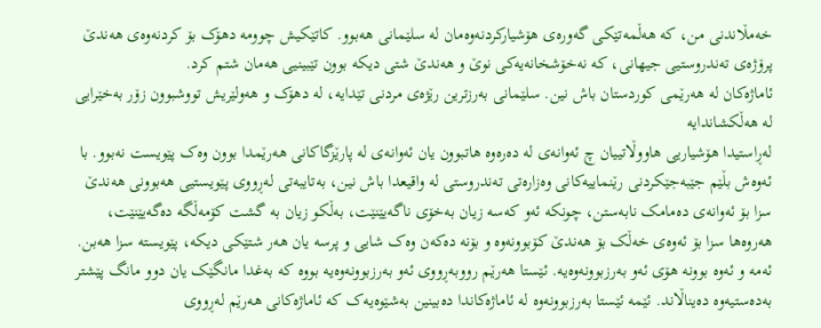خەمڵاندنی من، کە هەڵمەتێکی گەورەی هۆشیارکردنەوەمان لە سلێمانی هەبوو. کاتێکیش چوومە دهۆک بۆ کردنەوەی هەندێ پرۆژەی تەندروستیی جیهانی، کە نەخۆشخانەیەکی نوێ و هەندێ شتی دیکە بوون تێبینیی هەمان شتم کرد.
ئاماژەکان لە هەرێمی کوردستان باش نین. سلێمانی بەرزترین رێژەی مردنی تێدایە، لە دهۆک و هەولێریش تووشبوون زۆر بەخێرایی لە هەڵکشاندایە
لەڕاستیدا هۆشیاریی هاووڵاتییان چ ئەوانەی لە دەرەوە هاتبوون یان ئەوانەی لە پارێزگاکانی هەرێمدا بوون وەک پێویست نەبوو. با ئەوەش بڵێم جێبەجێکردنی رێنماییەکانی وەزارەتی تەندروستی لە واقیعدا باش نین، بەتایبەتی لەڕووی پێویستیی هەبوونی هەندێ سزا بۆ ئەوانەی دەمامک نابەستن، چونکە ئەو کەسە زیان بەخۆی ناگەیێنێت، بەڵکو زیان بە گشت کۆمەڵگە دەگەیێنێت، هەروەها سزا بۆ ئەوەی خەڵک بۆ هەندێ کۆبوونەوە و بۆنە دەکەن وەک شایی و پرسە یان هەر شتێکی دیکە، پێویستە سزا هەبن. ئەمە و ئەوە بوونە هۆی ئەو بەرزبوونەوەیە. ئێستا هەرێم رووبەڕووی ئەو بەرزبوونەوەیە بووە کە بەغدا مانگێک یان دوو مانگ پێشتر بەدەستیەوە دەیناڵاند. ئێمە ئێستا بەرزبوونەوە لە ئاماژەکاندا دەبینین بەشێوەیەک کە ئاماژەکانی هەرێم لەڕووی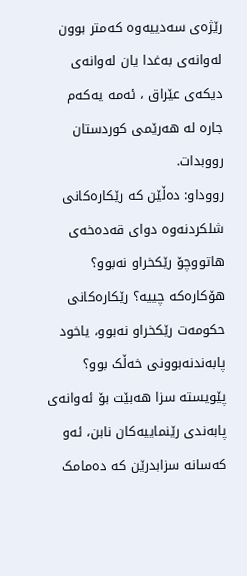رێژەی سەدییەوە کەمتر بوون لەوانەی بەغدا یان لەوانەی دیکەی عێراق ، ئەمە یەکەم جارە لە هەرێمی کوردستان رووبدات.
رووداو: دەڵێن کە رێکارەکانی شلکردنەوە دوای قەدەخەی هاتووچۆ رێکخراو نەبوو؟ هۆکارەکە چییە؟ رێکارەکانی حکومەت رێکخراو نەبوو، یاخود پابەندنەبوونی خەڵک بوو؟
پێویستە سزا هەبێت بۆ ئەوانەی پابەندی رێنماییەکان نابن، ئەو کەسانە سزابدرێن کە دەمامک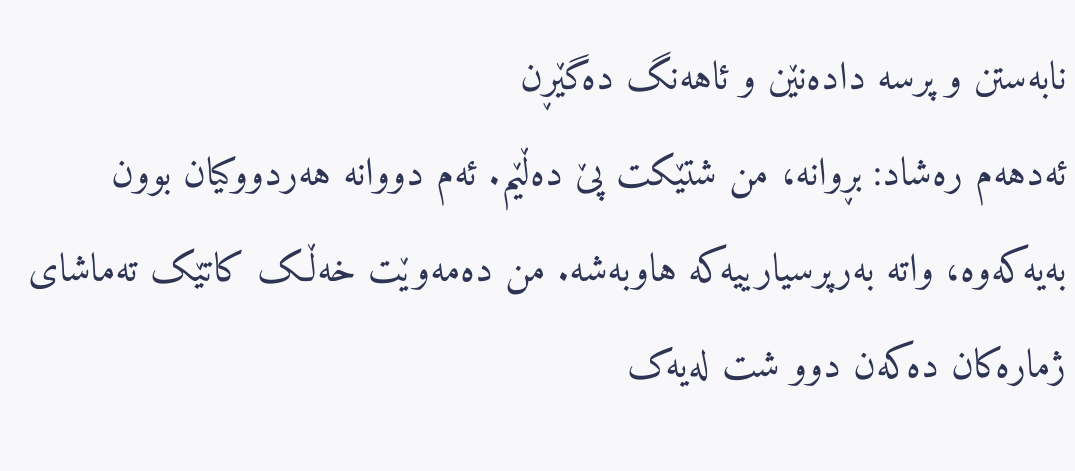نابەستن و پرسە دادەنێن و ئاهەنگ دەگێڕن
ئەدهەم رەشاد: بڕوانە، من شتێکت پێ دەڵێم. ئەم دووانە هەردووکیان بوون بەیەکەوە، واتە بەرپرسیارییەکە هاوبەشە. من دەمەوێت خەڵک کاتێک تەماشای ژمارەکان دەکەن دوو شت لەیەک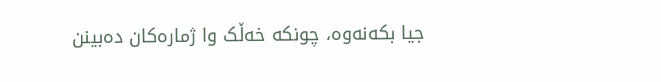جیا بکەنەوە، چونکە خەڵک وا ژمارەکان دەبینن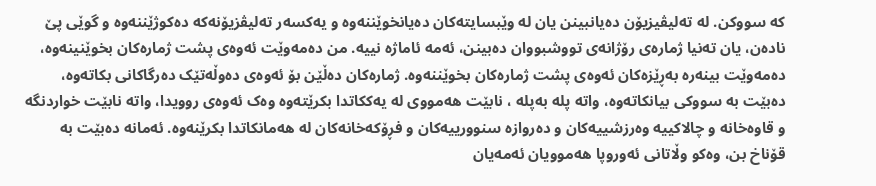کە سووکن. لە تەلیڤیزیۆن دەیانبینن یان لە وێبسایتەکان دەیانخوێننەوە و یەکسەر تەلیڤزیۆنەکە دەکوژێننەوە و گوێی پێ نادەن، یان تەنیا ژمارەی رۆژانەی تووشبووان دەبینن، ئەمە ئاماژە نییە. من دەمەوێت ئەوەی پشت ژمارەکان بخوێنینەوە، دەمەوێت بینەرە بەڕێزەکان ئەوەی پشت ژمارەکان بخوێننەوە. ژمارەکان دەڵێن بۆ ئەوەی دەوڵەتێک دەرگاکانی بکاتەوە، دەبێت بە سووکی بیانکاتەوە، واتە پلە بەپلە ، نابێت هەمووی لە یەککاتدا بکرێتەوە وەک ئەوەی روویدا، واتە نابێت خواردنگە و قاوەخانە و چالاکییە وەرزشییەکان و دەروازە سنوورییەکان و فڕۆکەخانەکان لە هەمانکاتدا بکرێنەوە. ئەمانە دەبێت بە قۆناخ بن، وەکو وڵاتانی ئەوروپا هەموویان ئەمەیان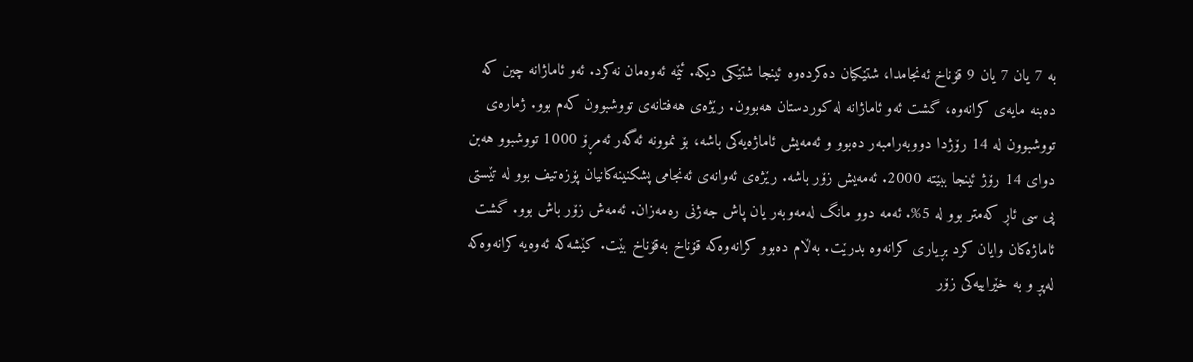بە 7 یان 7 یان 9 قۆناخ ئەنجامدا، شتێکیان دەکردەوە ئینجا شتێکی دیکە. ئێمە ئەوەمان نەکرد. ئەو ئاماژانە چین کە دەبنە مایەی کرانەوە، گشت ئەو ئاماژانە لە کوردستان هەبوون. رێژەی هەفتانەی تووشبوون کەم بوو. ژمارەی تووشبوون لە 14 رۆژدا دووبەرامبەر دەبوو و ئەمەیش ئاماژەیەکی باشە، بۆ نموونە ئەگەر ئەمڕۆ 1000 تووشبوو هەبن دوای 14 رۆژ ئینجا ببێتە 2000. ئەمەیش زۆر باشە. رێژەی ئەوانەی ئەنجامی پشکنینەکانیان پۆزەتیف بوو لە تێستی پی سی ئاڕ کەمتر بوو لە 5%. ئەمە دوو مانگ لەمەوبەر یان پاش جەژنی رەمەزان. ئەمەش زۆر باش بوو. گشت ئاماژەکان وایان کرد بڕیاری کرانەوە بدرێت. بەڵام دەبوو کرانەوەکە قۆناخ بەقۆناخ بێت. کێشەکە ئەوەیە کرانەوەکە لەپڕ و بە خێراییەکی زۆر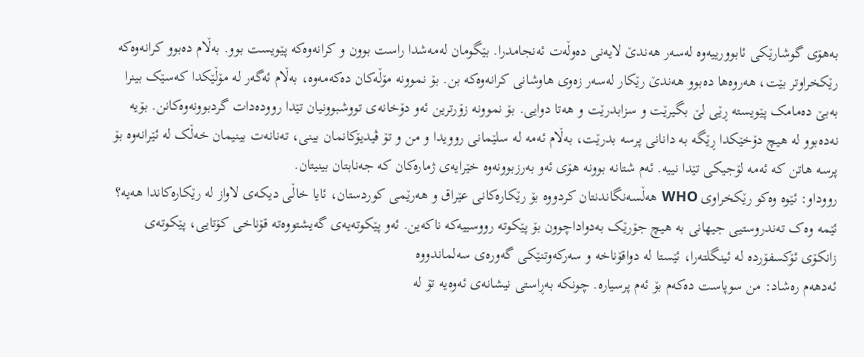بەهۆی گوشارێکی ئابوورییەوە لەسەر هەندێ لایەنی دەوڵەت ئەنجامدرا. بێگومان لەمەشدا راست بوون و کرانەوەکە پێویست بوو. بەڵام دەبوو کرانەوەکە رێکخراوتر بێت، هەروەها دەبوو هەندێ رێکار لەسەر زەوی هاوشانی کرانەوەکە بن. بۆ نموونە مۆڵەکان دەکەمەوە، بەڵام ئەگەر لە مۆڵێکدا کەسێک بینرا بەبێ دەمامک پێویستە ڕێی لێ بگیرێت و سزابدرێت و هەتا دوایی. بۆ نموونە زۆرترین ئەو دۆخانەی تووشبوونیان تێدا روودەدات گردبوونەوەکانن. بۆیە نەدەبوو لە هیچ دۆخێکدا ڕێگە بە دانانی پرسە بدرێت، بەڵام ئەمە لە سلێمانی روویدا و من و تۆ ڤیدیۆکانمان بینی، تەنانەت بینیمان خەڵک لە ئێرانەوە بۆ پرسە هاتن کە ئەمە لۆجیکی تێدا نییە. ئەم شتانە بوونە هۆی ئەو بەرزبوونەوە خێرایەی ژمارەکان کە جەنابتان بینیتان.
رووداو: ئێوە وەکو رێکخراوی WHO هەڵسەنگاندنتان کردووە بۆ رێکارەکانی عێراق و هەرێمی کوردستان، ئایا خاڵی دیکەی لاواز لە رێکارەکاندا هەیە؟
ئێمە وەک تەندروستیی جیهانی بە هیچ جۆرێک بەدواداچوون بۆ پێکوتە رووسییەکە ناکەین. ئەو پێکوتەیەی گەیشتووەتە قۆناخی کۆتایی، پێکوتەی زانکۆی ئۆکسفۆردە لە ئینگلتەرا، ئێستا لە دواقۆناخە و سەرکەوتنێکی گەورەی سەلماندووە
ئەدهەم رەشاد: من سوپاست دەکەم بۆ ئەم پرسیارە. چونکە بەڕاستی نیشانەی ئەوەیە تۆ لە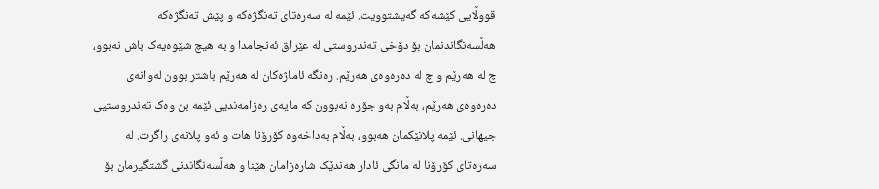قووڵایی کێشەکە گەیشتوویت. ئێمە لە سەرەتای تەنگژەکە و پێش تەنگژەکە هەڵسەنگاندنمان بۆ دۆخی تەندروستی لە عێراق ئەنجامدا و بە هیچ شێوەیەک باش نەبوو، چ لە هەرێم و چ لە دەرەوەی هەرێم. رەنگە ئاماژەکان لە هەرێم باشتر بوون لەوانەی دەرەوەی هەرێم، بەڵام بەو جۆرە نەبوون کە مایەی رەزامەندیی ئێمە بن وەک تەندروستیی جیهانی. ئێمە پلانێکمان هەبوو، بەڵام بەداخەوە کۆرۆنا هات و ئەو پلانەی راگرت. لە سەرەتای کۆرۆنا لە مانگی ئادار هەندێک شارەزامان هێنا و هەڵسەنگاندنی گشتگیرمان بۆ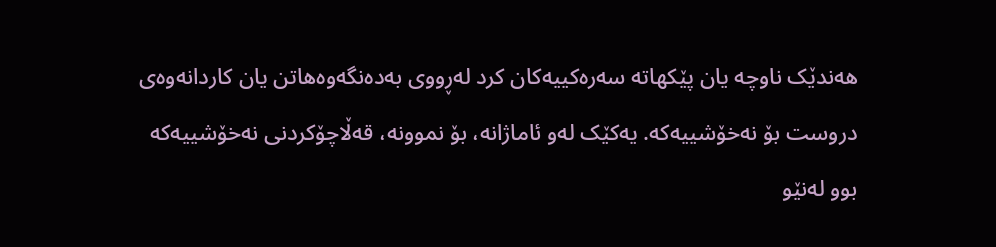هەندێک ناوچە یان پێکهاتە سەرەکییەکان کرد لەڕووی بەدەنگەوەهاتن یان کاردانەوەی دروست بۆ نەخۆشییەکە. یەکێک لەو ئاماژانە، بۆ نموونە، قەڵاچۆکردنی نەخۆشییەکە بوو لەنێو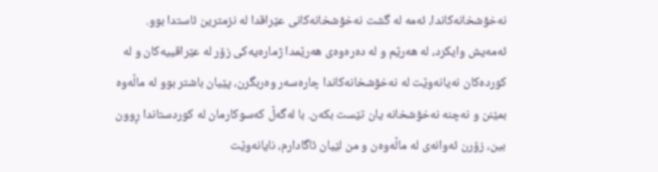نەخۆشخانەکاندا، ئەمە لە گشت نەخۆشخانەکانی عێراقدا لە نزمترین ئاستدا بوو. ئەمەیش وایکرد، لە هەرێم و لە دەرەوەی هەرێمدا ژمارەیەکی زۆر لە عێراقییەکان و لە کوردەکان نەیانەوێت لە نەخۆشخانەکاندا چارەسەر وەربگرن، پێیان باشتر بوو لە ماڵەوە بمێنن و نەچنە نەخۆشخانە یان تێست بکەن. با لەگەڵ کەسوکارمان لە کوردستاندا ڕوون بین، زۆرن ئەوانەی لە ماڵەوەن و من لێیان ئاگادارم، نایانەوێت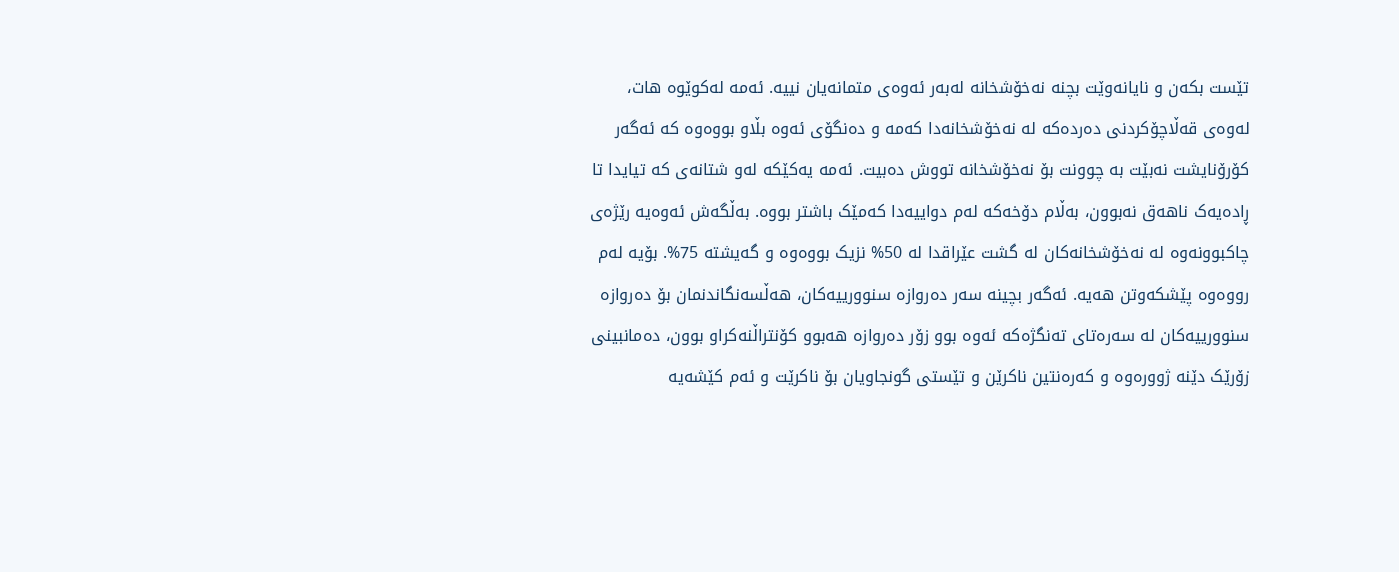تێست بکەن و نایانەوێت بچنە نەخۆشخانە لەبەر ئەوەی متمانەیان نییە. ئەمە لەکوێوە هات، لەوەی قەڵاچۆکردنی دەردەکە لە نەخۆشخانەدا کەمە و دەنگۆی ئەوە بڵاو بووەوە کە ئەگەر کۆرۆنایشت نەبێت بە چوونت بۆ نەخۆشخانە تووش دەبیت. ئەمە یەکێکە لەو شتانەی کە تیایدا تا ڕادەیەک ناهەق نەبوون، بەڵام دۆخەکە لەم دواییەدا کەمێک باشتر بووە. بەڵگەش ئەوەیە رێژەی چاکبوونەوە لە نەخۆشخانەکان لە گشت عێراقدا لە 50% نزیک بووەوە و گەیشتە 75%. بۆیە لەم رووەوە پێشکەوتن هەیە. ئەگەر بچینە سەر دەروازە سنوورییەکان، هەڵسەنگاندنمان بۆ دەروازە سنوورییەکان لە سەرەتای تەنگژەکە ئەوە بوو زۆر دەروازە هەبوو کۆنتراڵنەکراو بوون، دەمانبینی زۆرێک دێنە ژوورەوە و کەرەنتین ناکرێن و تێستی گونجاویان بۆ ناکرێت و ئەم کێشەیە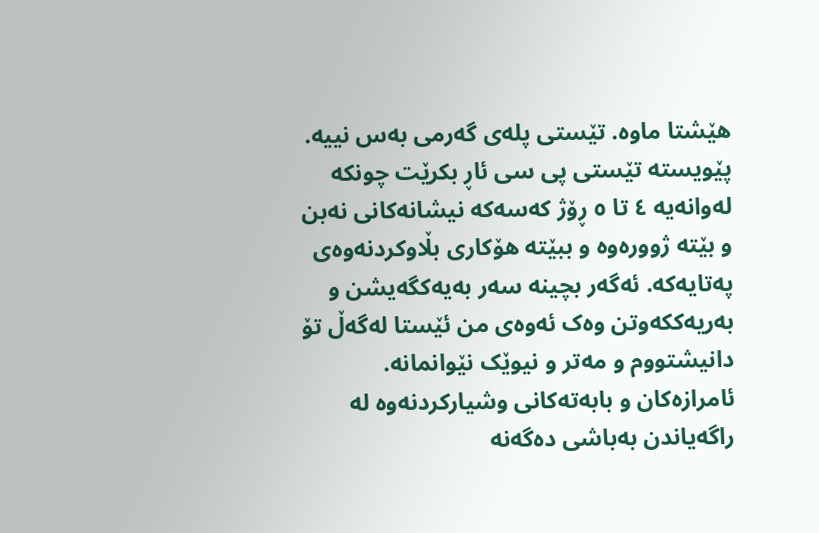هێشتا ماوە. تێستی پلەی گەرمی بەس نییە. پێویستە تێستی پی سی ئاڕ بکرێت چونکە لەوانەیە ٤ تا ٥ ڕۆژ کەسەکە نیشانەکانی نەبن و بێتە ژوورەوە و ببێتە هۆکاری بڵاوکردنەوەی پەتایەکە. ئەگەر بچینە سەر بەیەکگەیشن و بەریەککەوتن وەک ئەوەی من ئێستا لەگەڵ تۆ دانیشتووم و مەتر و نیوێک نێوانمانە. ئامرازەکان و بابەتەکانی وشیارکردنەوە لە راگەیاندن بەباشی دەگەنە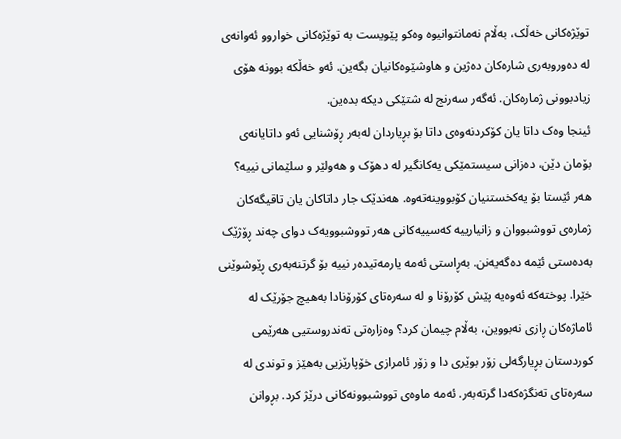توێژەکانی خەڵک، بەڵام نەمانتوانیوە وەکو پێویست بە توێژەکانی خواروو ئەوانەی لە دەوروبەری شارەکان دەژین و هاوشێوەکانیان بگەین. ئەو خەڵکە بوونە هۆی زیادبوونی ژمارەکان. ئەگەر سەرنج لە شتێکی دیکە بدەین.
ئینجا وەک داتا یان کۆکردنەوەی داتا بۆ بڕیاردان لەبەر ڕۆشنایی ئەو داتایانەی بۆمان دێن، دەزانی سیستمێکی یەکانگیر لە دهۆک و هەولێر و سلێمانی نییە؟ هەر ئێستا بۆ یەکخستنیان کۆبووینەتەوە. هەندێک جار داتاکان یان تاقیگەکان ژمارەی تووشبووان و زانیارییە کەسییەکانی هەر تووشبوویەک دوای چەند ڕۆژێک بەدەستی ئێمە دەگەیەنن. بەڕاستی ئەمە یارمەتیدەر نییە بۆ گرتنەبەری ڕێوشوێنی خێرا. پوختەکە ئەوەیە پێش کۆرۆنا و لە سەرەتای کۆرۆنادا بەهیچ جۆرێک لە ئاماژەکان ڕازی نەبووین، بەڵام چیمان کرد؟ وەزارەتی تەندروستیی هەرێمی کوردستان بڕیارگەلی زۆر بوێری دا و زۆر ئامرازی خۆپارێزیی بەهێز و توندی لە سەرەتای تەنگژەکەدا گرتەبەر. ئەمە ماوەی تووشبوونەکانی درێژ کرد. بڕوانن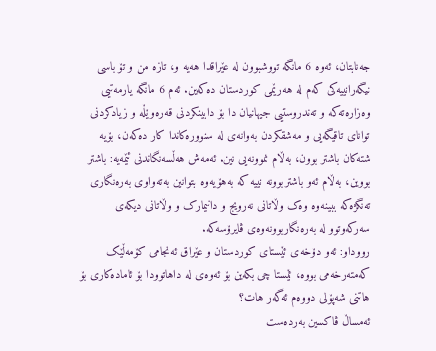جەنابتان، ئەوە 6 مانگە تووشبوون لە عێراقدا هەیە و، تازە من و تۆ باسی نیگەرانییەکی کەم لە هەرێمی کوردستان دەکەین. ئەم 6 مانگە یارمەتیی وەزارەتەکە و تەندروستیی جیهانیان دا بۆ دابینکردنی قەرەوێڵە و زیادکردنی توانای تاقیگەیی و مەشقکردن بەوانەی لە سنوورەکاندا کار دەکەن، بۆیە شتەکان باشتر بوون، بەڵام نموونەیی نین. ئەمەش هەڵسەنگاندنی ئێمەیە: باشتر بووین، بەڵام ئەو باشتربوونە نییە کە بەهۆیەوە بتوانین بەتەواوی بەرەنگاری تەنگژەکە ببینەوە وەک وڵاتانی نەرویج و دانیمارک و وڵاتانی دیکەی سەرکەوتوو لە بەرەنگاربوونەوەی ڤایرۆسەکە.
رووداو: ئەو دۆخەی ئێستای کوردستان و عێراق ئەنجامی کۆمەڵێک کەمتەرخەمی بووە، ئێستا چی بکەین بۆ ئەوەی لە داهاتوودا بۆ ئامادەکاری بۆ هاتنی شەپۆلی دووەم ئەگەر هات؟
ئەمساڵ ڤاکسین بەردەست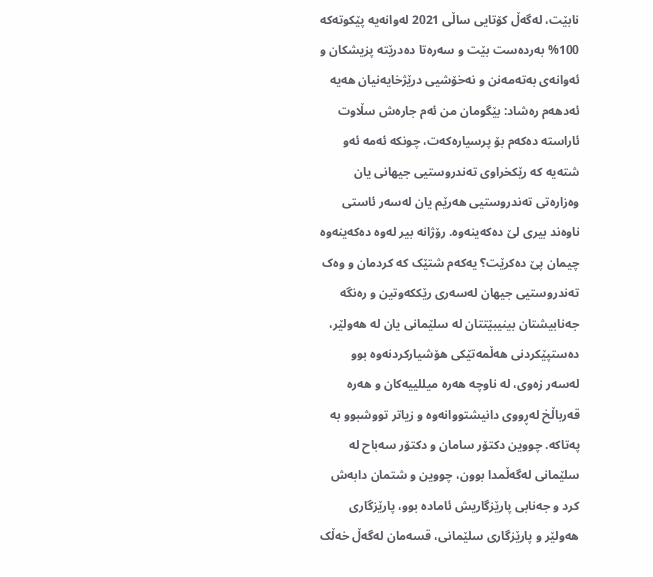نابێت، لەگەڵ کۆتایی ساڵی 2021 لەوانەیە پێکوتەکە 100% بەردەست بێت و سەرەتا دەدرێتە پزیشکان و ئەوانەی بەتەمەنن و نەخۆشیی درێژخایەنیان هەیە
ئەدهەم رەشاد: بێگومان من ئەم جارەش سڵاوت ئاراستە دەکەم بۆ پرسیارەکەت، چونکە ئەمە ئەو شتەیە کە رێکخراوی تەندروستیی جیهانی یان وەزارەتی تەندروستیی هەرێم یان لەسەر ئاستی ناوەند بیری لێ دەکەینەوە. رۆژانە بیر لەوە دەکەینەوە چیمان پێ دەکرێت؟ یەکەم شتێک کە کردمان و وەک تەندروستیی جیهان لەسەری رێککەوتین و رەنگە جەنابیشتان بینیبێتتان لە سلێمانی یان لە هەولێر، دەستپێکردنی هەڵمەتێکی هۆشیارکردنەوە بوو لەسەر زەوی، لە ناوچە هەرە میللییەکان و هەرە قەرباڵخ لەڕووی دانیشتووانەوە و زیاتر تووشبوو بە پەتاکە. چووین دکتۆر سامان و دکتۆر سەباح لە سلێمانی لەگەڵمدا بوون، چووین و شتمان دابەش کرد و جەنابی پارێزگاریش ئامادە بوو، پارێزگاری هەولێر و پارێزگاری سلێمانی، قسەمان لەگەڵ خەڵک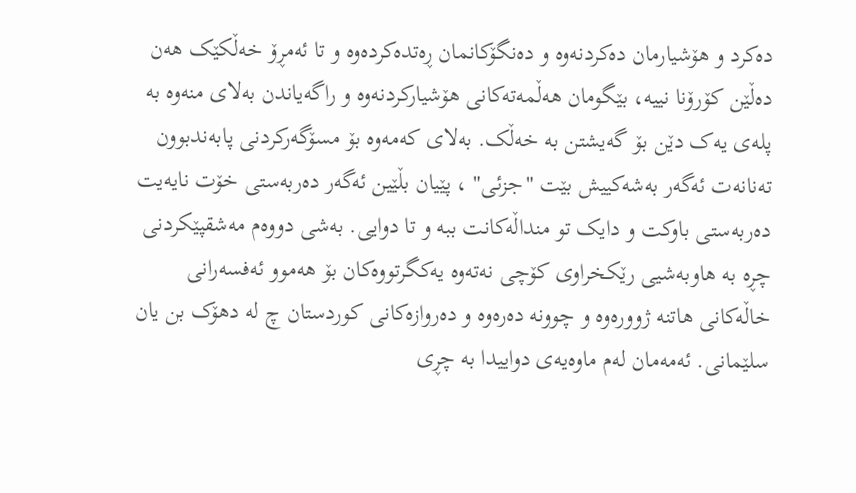دەکرد و هۆشیارمان دەکردنەوە و دەنگۆکانمان ڕەتدەکردەوە و تا ئەمڕۆ خەڵکێک هەن دەڵێن کۆرۆنا نییە، بێگومان هەڵمەتەکانی هۆشیارکردنەوە و راگەیاندن بەلای منەوە بە پلەی یەک دێن بۆ گەیشتن بە خەڵک. بەلای کەمەوە بۆ مسۆگەرکردنی پابەندبوون تەنانەت ئەگەر بەشەکییش بێت "جزئی" ، پێیان بڵێین ئەگەر دەربەستی خۆت نایەیت دەربەستی باوکت و دایک تو منداڵەکانت ببە و تا دوایی. بەشی دووەم مەشقپێکردنی چڕە بە هاوبەشیی رێکخراوی کۆچی نەتەوە یەکگرتووەکان بۆ هەموو ئەفسەرانی خاڵەکانی هاتنە ژوورەوە و چوونە دەرەوە و دەروازەکانی کوردستان چ لە دهۆک بن یان سلێمانی. ئەمەمان لەم ماوەیەی دواییدا بە چڕی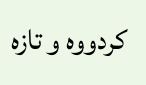کردووە و تازە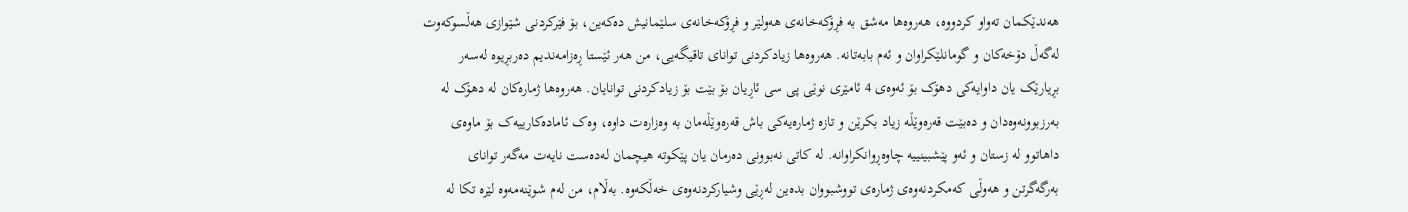هەندێکمان تەواو کردووە، هەروەها مەشق بە فڕۆکەخانەی هەولێر و فڕۆکەخانەی سلێمانیش دەکەین، بۆ فێرکردنی شێوازی هەڵسوکەوت لەگەڵ دۆخەکان و گومانلێکراوان و ئەم بابەتانە. هەروەها زیادکردنی توانای تاقیگەیی، من هەر ئێستا ڕەزامەندیم دەربڕیوە لەسەر بڕیارێک یان داوایەکی دهۆک بۆ ئەوەی 4 ئامێری نوێی پی سی ئاڕیان بۆ بێت بۆ زیادکردنی توانایان. هەروەها ژمارەکان لە دهۆک لە بەرزبوونەوەدان و دەبێت قەرەوێڵە زیاد بکرێن و تازە ژمارەیەکی باش قەرەوێڵەمان بە وەزارەت داوە، وەک ئامادەکارییەک بۆ ماوەی داهاتوو لە زستان و ئەو پێشبینییە چاوەڕوانکراوانە. لە کاتی نەبوونی دەرمان یان پێکوتە هیچمان لەدەست نایەت مەگەر توانای بەرگەگرتن و هەوڵی کەمکردنەوەی ژمارەی تووشبووان بدەین لەڕێی وشیارکردنەوەی خەڵکەوە. بەڵام، من لەم شوێنەمەوە لێرە تکا لە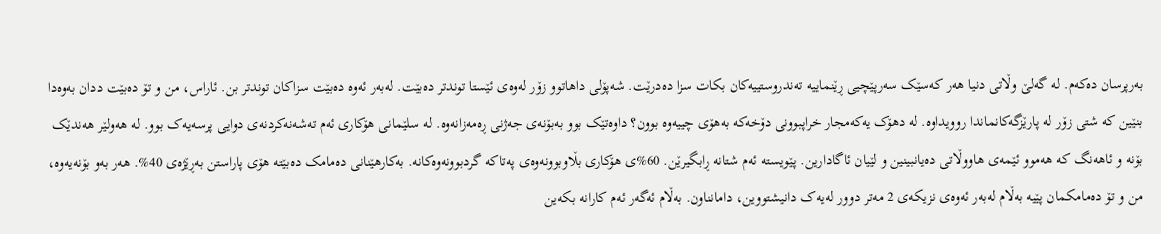بەرپرسان دەکەم. لە گەلێ وڵاتی دنیا هەر کەسێک سەرپێچیی ڕێنماییە تەندروستییەکان بکات سزا دەدرێت. شەپۆلی داهاتوو زۆر لەوەی ئێستا توندتر دەبێت. لەبەر ئەوە دەبێت سزاکان توندتر بن. ئاراس، من و تۆ دەبێت ددان بەوەدا بنێین کە شتی زۆر لە پارێزگەکانماندا روویداوە. لە دهۆک یەکەمجار خراپبوونی دۆخەکە بەهۆی چییەوە بوون؟ داوەتێک بوو بەبۆنەی جەژنی ڕەمەزانەوە. لە سلێمانی هۆکاری ئەم تەشەنەکردنەی دوایی پرسەیەک بوو. لە هەولێر هەندێک بۆنە و ئاهەنگ کە هەموو ئێمەی هاووڵاتی دەیانبینین و لێیان ئاگادارین. پێویستە ئەم شتانە ڕابگیرێن. 60%ی هۆکاری بڵاوبوونەوەی پەتاکە گردبوونەوەکانە. بەکارهێنانی دەمامک دەبێتە هۆی پاراستن بەڕێژەی 40%. هەر بەو بۆنەیەوە، من و تۆ دەمامکمان پێیە بەڵام لەبەر ئەوەی نزیکەی 2 مەتر دوور لەیەک دانیشتووین، دامانناون. بەڵام ئەگەر ئەم کارانە بکەین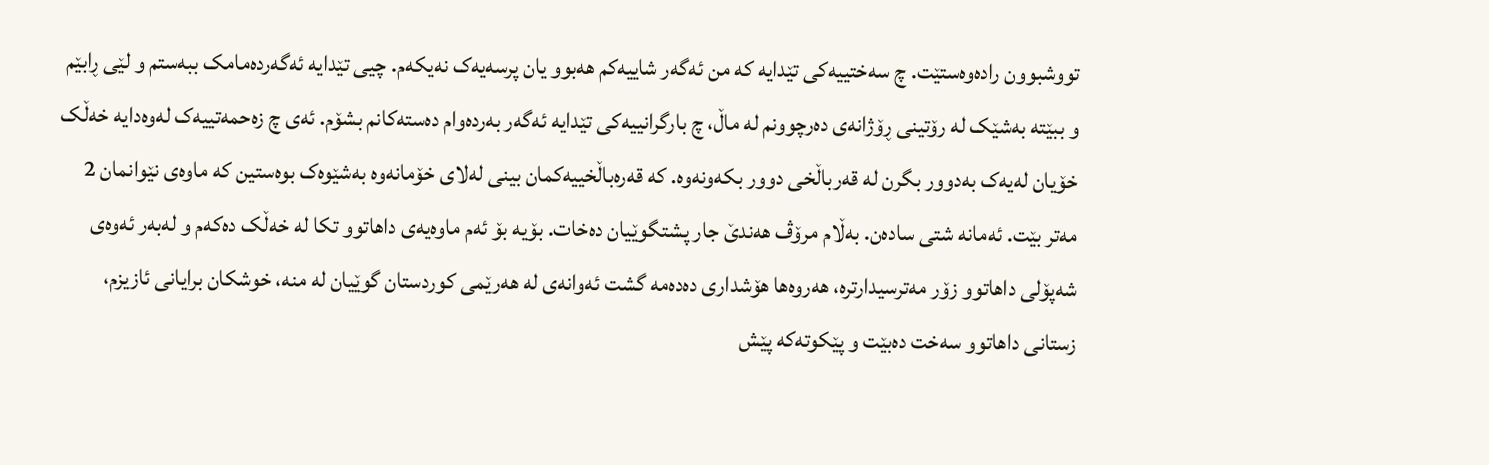تووشبوون رادەوەستێت. چ سەختییەکی تێدایە کە من ئەگەر شاییەکم هەبوو یان پرسەیەک نەیکەم. چیی تێدایە ئەگەردەمامک ببەستم و لێی ڕابێم و ببێتە بەشێک لە رۆتینی ڕۆژانەی دەرچوونم لە ماڵ، چ بارگرانییەکی تێدایە ئەگەر بەردەوام دەستەکانم بشۆم. ئەی چ زەحمەتییەک لەوەدایە خەڵک خۆیان لەیەک بەدوور بگرن لە قەرباڵخی دوور بکەونەوە. کە قەرەباڵخییەکمان بینی لەلای خۆمانەوە بەشێوەک بوەستین کە ماوەی نێوانمان 2 مەتر بێت. ئەمانە شتی سادەن. بەڵام مرۆڤ هەندێ جار پشتگوێیان دەخات. بۆیە بۆ ئەم ماوەیەی داهاتوو تکا لە خەڵک دەکەم و لەبەر ئەوەی شەپۆلی داهاتوو زۆر مەترسیدارترە، هەروەها هۆشداری دەدەمە گشت ئەوانەی لە هەرێمی کوردستان گوێیان لە منە، خوشکان برایانی ئازیزم، زستانی داهاتوو سەخت دەبێت و پێکوتەکە پێش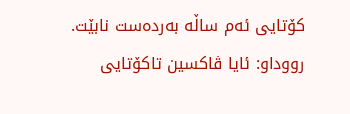کۆتایی ئەم ساڵە بەردەست نابێت.
رووداو: ئایا ڤاکسین تاکۆتایی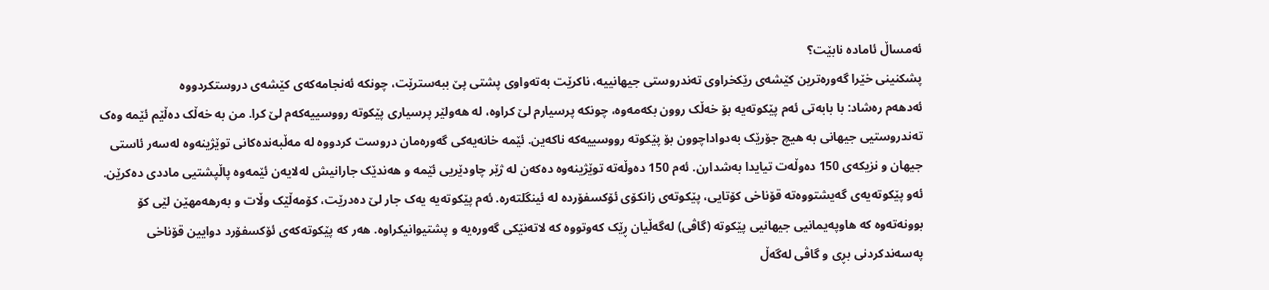ئەمساڵ ئامادە نابێت؟
پشکنینی خێرا گەورەترین کێشەی رێکخراوی تەندروستی جیهانییە، ناکرێت بەتەواوی پشتی پێ ببەسترێت، چونکە ئەنجامەکەی کێشەی دروستکردووە
ئەدهەم رەشاد: با بابەتی ئەم پێکوتەیە بۆ خەڵک روون بکەمەوە، چونکە پرسیارم لێ کراوە، لە هەولێر پرسیاری پێکوتە رووسییەکەم لێ کرا. من بە خەڵک دەڵێم ئێمە وەک تەندروستیی جیهانی بە هیچ جۆرێک بەدواداچوون بۆ پێکوتە رووسییەکە ناکەین. ئێمە خانەیەکی گەورەمان دروست کردووە لە مەڵبەندەکانی توێژینەوە لەسەر ئاستی جیهان و نزیکەی 150 دەوڵەت تیایدا بەشدارن. ئەم 150 دەوڵەتە توێژینەوە دەکەن لە ژێر چاودێریی ئێمە و هەندێک جارانیش لەلایەن ئێمەوە پاڵپشتیی ماددی دەکرێن. ئەو پێکوتەیەی گەیشتووەتە قۆناخی کۆتایی، پێکوتەی زانکۆی ئۆکسفۆردە لە ئینگلتەرە. ئەم پێکوتەیە یەک جار لێ دەدرێت، کۆمەڵێک وڵات و بەرهەمهێن لێی کۆ بوونەتەوە کە هاوپەیمانیی جیهانیی پێکوتە (گاڤی) لەگەڵیان ڕێک کەوتووە کە لاتەنێکی گەورەیە و پشتیوانیکراوە. هەر کە پێکوتەکەی ئۆکسفۆرد دوایین قۆناخی پەسەندکردنی بڕی و گاڤی لەگەڵ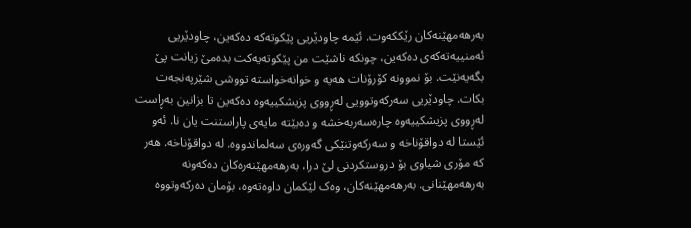بەرهەمهێنەکان رێککەوت. ئێمە چاودێریی پێکوتەکە دەکەین، چاودێریی ئەمنییەتەکەی دەکەین، چونکە ناشێت من پێکوتەیەکت بدەمێ زیانت پێ بگەیەنێت. بۆ نموونە کۆرۆنات هەیە و خوانەخواستە تووشی شێرپەنجەت بکات. چاودێریی سەرکەوتوویی لەڕووی پزیشکییەوە دەکەین تا بزانین بەڕاست لەڕووی پزیشکییەوە چارەسەربەخشە و دەبێتە مایەی پاراستنت یان نا. ئەو ئێستا لە دواقۆناخە و سەرکەوتنێکی گەورەی سەلماندووە. لە دواقۆناخە. هەر کە مۆری شیاوی بۆ دروستکردنی لێ درا، بەرهەمهێنەرەکان دەکەونە بەرهەمهێنانی. بەرهەمهێنەکان، وەک لێکمان داوەتەوە، بۆمان دەرکەوتووە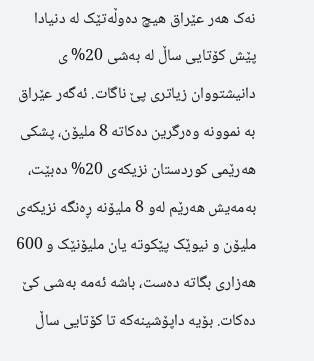نەک هەر عێراق هیچ دەوڵەتێک لە دنیادا پێش کۆتایی ساڵ لە بەشی 20% ی دانیشتووان زیاتری پێ ناگات. ئەگەر عێراق بە نموونە وەرگرین دەکاتە 8 ملیۆن، پشکی هەرێمی کوردستان نزیکەی 20% دەبێت، بەمەیش هەرێم لەو 8 ملیۆنە ڕەنگە نزیکەی ملیۆن و نیوێک پێکوتە یان ملیۆنێک و 600 هەزاری بگاتە دەست، باشە ئەمە بەشی کێ دەکات. بۆیە داپۆشینەکە تا کۆتایی ساڵ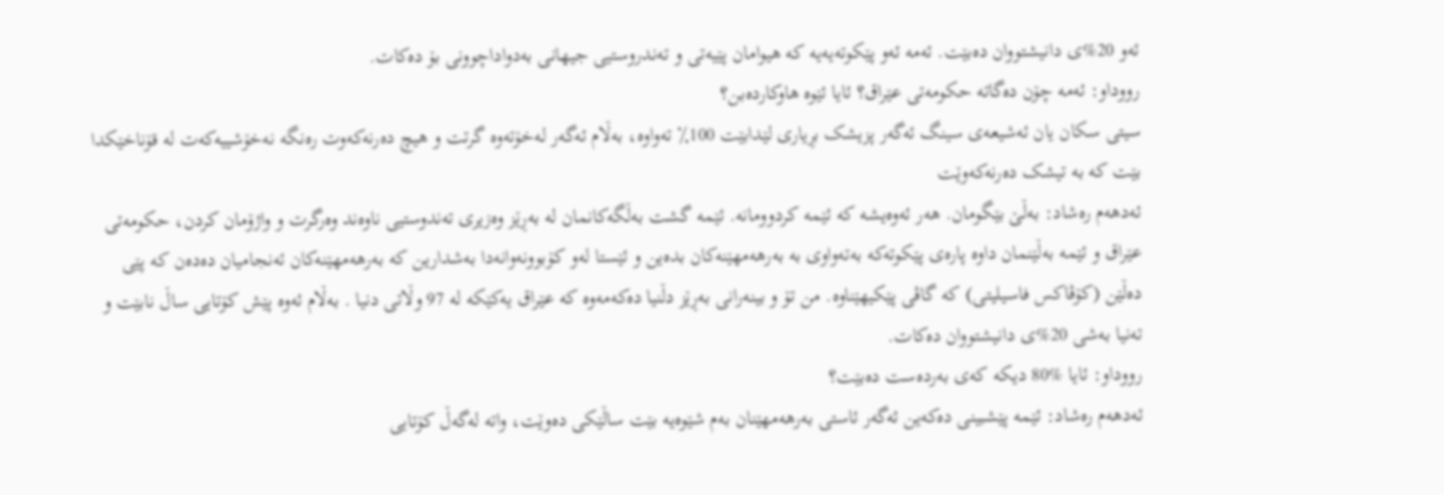ئەو 20%ی دانیشتووان دەبێت. ئەمە ئەو پێکوتەیەیە کە هیوامان پێیەتی و تەندروستیی جیهانی بەدواداچوونی بۆ دەکات.
رووداو: ئەمە چۆن دەگاتە حکومەتی عێراق؟ ئایا ئێوە هاوکاردەبن؟
سیتی سکان یان ئەشیعەی سینگ ئەگەر پزیشک بڕیاری لێدابێت 100٪ تەواوە، بەڵام ئەگەر لەخۆتەوە گرتت و هیچ دەرنەکەوت رەنگە نەخۆشییەکەت لە قۆناخێکدا بێت کە بە تیشک دەرنەکەوێت
ئەدهەم رەشاد: بەڵێ بێگومان. هەر ئەوەیشە کە ئێمە کردوومانە. ئێمە گشت بەڵگەکانمان لە بەڕێز وەزیری تەندوستیی ناوەند وەرگرت و واژۆمان کردن، حکومەتی عێراق و ئێمە بەڵێنمان داوە پارەی پێکوتەکە بەتەواوی بە بەرهەمهێنەکان بدەین و ئێستا لەو کۆبوونەوانەدا بەشدارین کە بەرهەمهێنەکان ئەنجامیان دەدەن کە پێی دەڵێن (کۆڤاکس فاسیلیتی) کە گاڤی پێکیهێناوە. من تۆ و بینەرانی بەڕێز دڵنیا دەکەمەوە کە عێراق یەکێکە لە 97 وڵاتی دنیا . بەڵام ئەوە پێش کۆتایی ساڵ نابێت و تەنیا بەشی 20%ی دانیشتووان دەکات.
رووداو: ئایا %80 دیکە کەی بەردەست دەبێت؟
ئەدهەم رەشاد: ئێمە پێشبینی دەکەین ئەگەر ئاستی بەرهەمهێنان بەم شێوەیە بێت ساڵێکی دەوێت، واتە لەگەڵ کۆتایی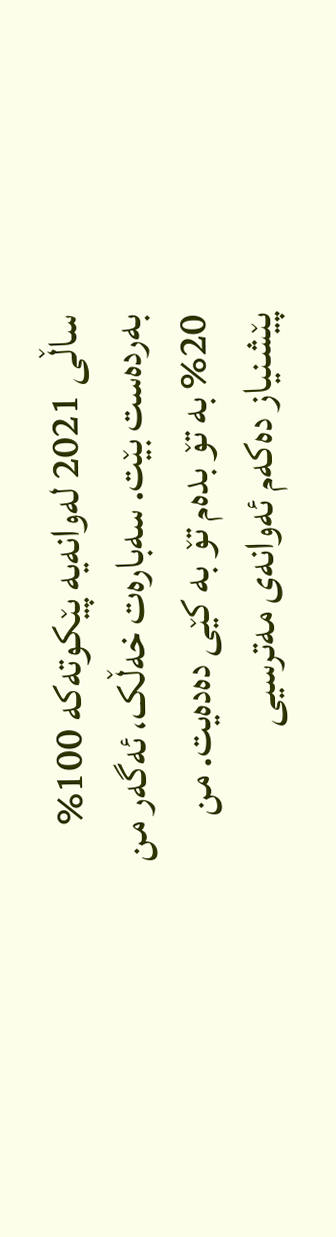ساڵی 2021 لەوانەیە پێکوتەکە 100% بەردەست بێت. سەبارەت خەڵک، ئەگەر من 20% بە تۆ بدەم تۆ بە کێی دەدەیت. من پێشنیاز دەکەم ئەوانەی مەترسیی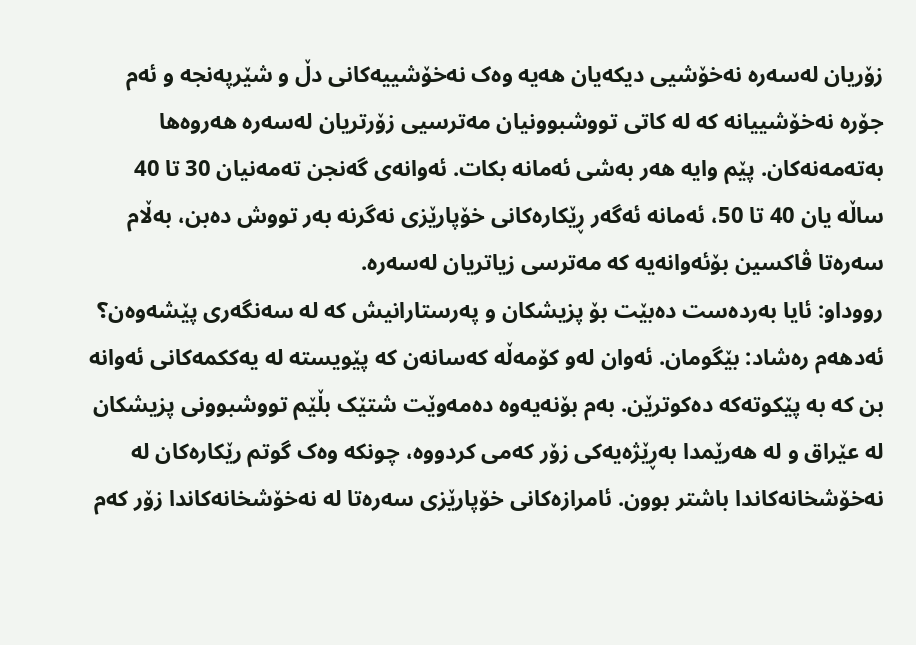زۆریان لەسەرە نەخۆشیی دیکەیان هەیە وەک نەخۆشییەکانی دڵ و شێرپەنجە و ئەم جۆرە نەخۆشییانە کە لە کاتی تووشبوونیان مەترسیی زۆرتریان لەسەرە هەروەها بەتەمەنەکان. پێم وایە هەر بەشی ئەمانە بکات. ئەوانەی گەنجن تەمەنیان 30 تا 40 ساڵە یان 40 تا 50، ئەمانە ئەگەر ڕێکارەکانی خۆپارێزی نەگرنە بەر تووش دەبن، بەڵام سەرەتا ڤاکسین بۆئەوانەیە کە مەترسی زیاتریان لەسەرە.
رووداو: ئایا بەردەست دەبێت بۆ پزیشکان و پەرستارانیش کە لە سەنگەری پێشەوەن؟
ئەدهەم رەشاد: بێگومان. ئەوان لەو کۆمەڵە کەسانەن کە پێویستە لە یەککمەکانی ئەوانە بن کە بە پێکوتەکە دەکوترێن. بەم بۆنەیەوە دەمەوێت شتێک بڵێم تووشبوونی پزیشکان لە عێراق و لە هەرێمدا بەڕێژەیەکی زۆر کەمی کردووە، چونکە وەک گوتم رێکارەکان لە نەخۆشخانەکاندا باشتر بوون. ئامرازەکانی خۆپارێزی سەرەتا لە نەخۆشخانەکاندا زۆر کەم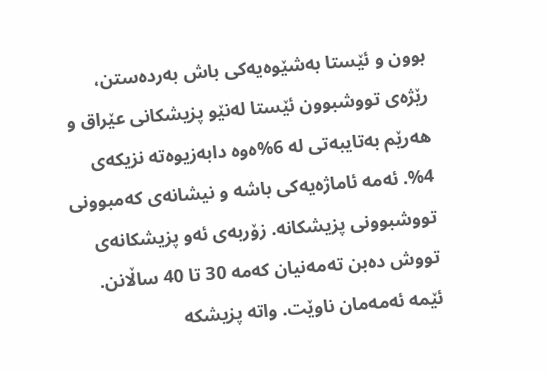بوون و ئێستا بەشێوەیەکی باش بەردەستن، رێژەی تووشبوون ئێستا لەنێو پزیشکانی عێراق و هەرێم بەتایبەتی لە 6%ەوە دابەزیوەتە نزیکەی 4%. ئەمە ئاماژەیەکی باشە و نیشانەی کەمبوونی تووشبوونی پزیشکانە. زۆربەی ئەو پزیشکانەی تووش دەبن تەمەنیان کەمە 30 تا 40 ساڵانن. ئێمە ئەمەمان ناوێت. واتە پزیشکە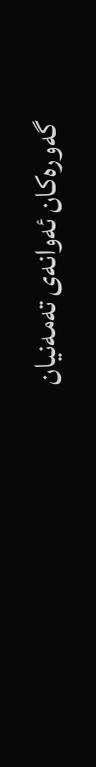گەورەکان ئەوانەی تەمەنیان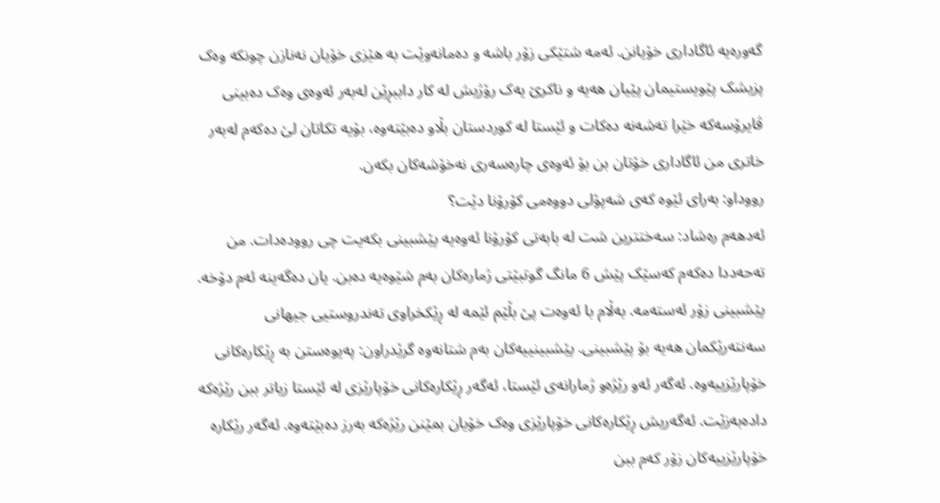گەورەیە ئاگاداری خۆیانن. ئەمە شتێکی زۆر باشە و دەمانەوێت بە هێزی خۆیان نەنازن چونکە وەک پزیشک پێویستیمان پێیان هەیە و ناکرێ یەک رۆژیش لە کار داببڕێن لەبەر ئەوەی وەک دەبینی ڤایرۆسەکە خێرا تەشەنە دەکات و ئێستا لە کوردستان بڵاو دەبێتەوە، بۆیە تکاتان لێ دەکەم لەبەر خاتری من ئاگاداری خۆتان بن بۆ ئەوەی چارەسەری نەخۆشەکان بکەن.
رووداو: بەرای ئێوە کەی شەپۆلی دووەمی کۆرۆنا دێت؟
ئەدهەم رەشاد: سەختترین شت لە بابەتی کۆرۆنا ئەوەیە پێشبینی بکەیت چی روودەدات. من تەحەددا دەکەم کەسێک پێش 6 مانگ گوتبێتی ژمارەکان بەم شێوەیە دەبن. یان دەگەینە ئەم دۆخە. پێشبینی زۆر ئەستەمە. بەڵام با ئەوەت پێ بڵێم ئێمە لە ڕێکخراوی تەندروستیی جیهانی سەنتەرێکمان هەیە بۆ پێشبینی. پێشبینییەکان بەم شتانەوە گرێدراون: پەیوەستن بە ڕێکارەکانی خۆپارێزییەوە. ئەگەر ئەو رێژەو ژمارانەی ئێستا، ئەگەر ڕێکارەکانی خۆپارێزی لە ئێستا زیاتر ببن رێژەکە دادەبەزێت. ئەگەریش ڕێکارەکانی خۆپارێزی وەک خۆیان بمێنن رێژەکە بەرز دەبێتەوە. ئەگەر رێکارە خۆپارێزییەکان زۆر کەم ببن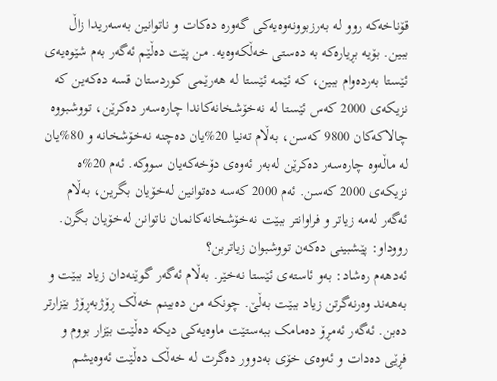قۆناخەکە روو لە بەرزبوونەوەیەکی گەورە دەکات و ناتوانین بەسەریدا زاڵ ببین. بۆیە بڕیارەکە بە دەستی خەڵکەوەیە. من پێت دەڵێم ئەگەر بەم شێوەیەی ئێستا بەردەوام ببین، کە ئێمە ئێستا لە هەرێمی کوردستان قسە دەکەین کە نزیکەی 2000 کەس ئێستا لە نەخۆشخانەکاندا چارەسەر دەکرێن، تووشبووە چالاکەکان 9800 کەسن، بەڵام تەنیا 20%یان دەچنە نەخۆشخانە و 80%یان لە ماڵەوە چارەسەر دەکرێن لەبەر ئەوەی دۆخەکەیان سووکە. ئەم 20%ە نزیکەی 2000 کەسن. ئەم 2000 کەسە دەتوانین لەخۆیان بگرین، بەڵام ئەگەر لەمە زیاتر و فراوانتر ببێت نەخۆشخانەکانمان ناتوانن لەخۆیان بگرن.
رووداو: پێشبینی دەکەن تووشبوان زیاتربن؟
ئەدهەم رەشاد: بەو ئاستەی ئێستا نەخێر. بەڵام ئەگەر گوێنەدان زیاد ببێت و بەهەند وەرنەگرتن زیاد ببێت بەڵێ. چونکە من دەبینم خەڵک ڕۆژبەڕۆژ بێزارتر دەبن. ئەگەر ئەمڕۆ دەمامک ببەستێت ماوەیەکی دیکە دەڵێت بێزار بووم و فڕێی دەدات و ئەوەی خۆی بەدوور دەگرت لە خەڵک دەڵێت ئەوەیشم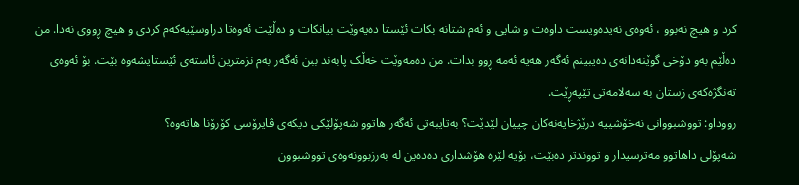کرد و هیچ نەبوو ، ئەوەی نەیدەویست داوەت و شایی و ئەم شتانە بکات ئێستا دەیەوێت بیانکات و دەڵێت ئەوەتا دراوسێیەکەم کردی و هیچ ڕووی نەدا. من دەڵێم بەو دۆخی گوێنەدانەی دەیبینم ئەگەر هەیە ئەمە ڕوو بدات. من دەمەوێت خەڵک پابەند ببن ئەگەر بەم نزمترین ئاستەی ئێستایشەوە بێت. بۆ ئەوەی تەنگژەکەی زستان بە سەلامەتی تێپەڕێت.
رووداو: تووشبووانی نەخۆشییە درێژخایەنەکان چییان لێدێت؟ بەتایبەتی ئەگەر هاتوو شەپۆلێکی دیکەی ڤایرۆسی کۆرۆنا هاتەوە؟
شەپۆلی داهاتوو مەترسیدار و تووندتر دەبێت، بۆیە لێرە هۆشداری دەدەین لە بەرزبوونەوەی تووشبوون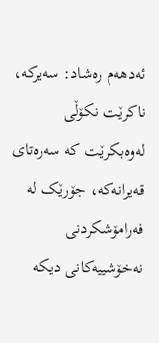ئەدهەم رەشاد: سەیرکە، ناکرێت نکۆڵی لەوەبکرێت کە سەرەتای قەیرانەکە، جۆرێک لە فەرامۆشکردنی نەخۆشییەکانی دیکە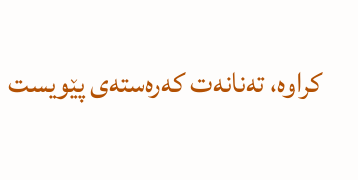کراوە، تەنانەت کەرەستەی پێویست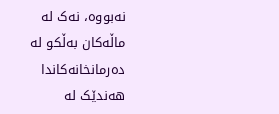نەبووە، نەک لە ماڵەکان بەڵکو لە دەرمانخانەکاندا هەندێک لە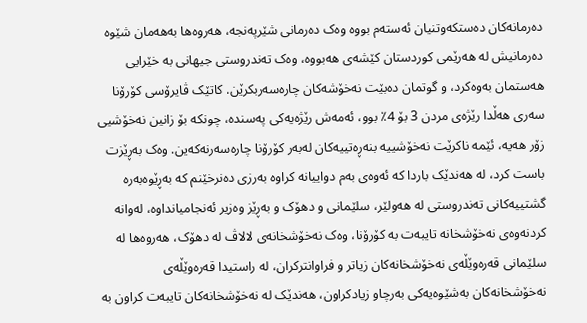دەرمانەکان دەستکەوتنیان ئەستەم بووە وەک دەرمانی شێرپەنجە، هەروەها بەهەمان شێوە دەرمانیش لە هەرێمی کوردستان کێشەی هەبووە، وەک تەندروستی جیهانی بە خێرایی هەستمان بەوەکرد، و گوتمان دەبێت نەخۆشەکان چارەسەربکرێن. کاتێک ڤایرۆسی کۆرۆنا سەری هەڵدا رێژەی مردن 3 بۆ 4٪ بوو، ئەمەش رێژەیەکی پەسندە، چونکە بۆ زانین نەخۆشیی زۆر هەیە، ئێمە ناکرێت نەخۆشییە بنەڕەتییەکان لەبەر کۆرۆنا چارەسەرنەکەین. وەک بەڕێزت باست کرد، لە هەندێک باردا کە ئەوەی بەم دواییانە کراوە بەرزی دەنرخێنم کە بەڕێوەبەرە گشتییەکانی تەندروستی لە هەولێر، سلێمانی و دهۆک و بەڕێز وەزیر ئەنجامیانداوە، لەوانە کردنەوەی نەخۆشخانە تایبەت بە کۆرۆنا، وەک نەخۆشخانەی لالاڤ لە دهۆک، هەروەها لە سلێمانی قەرەوێڵەی نەخۆشخانەکان زیاتر و فراوانترکران، لە راستیدا قەرەوێڵەی نەخۆشخانەکان بەشێوەیەکی بەرچاو زیادکراون، هەندێک لە نەخۆشخانەکان تایبەت کراون بە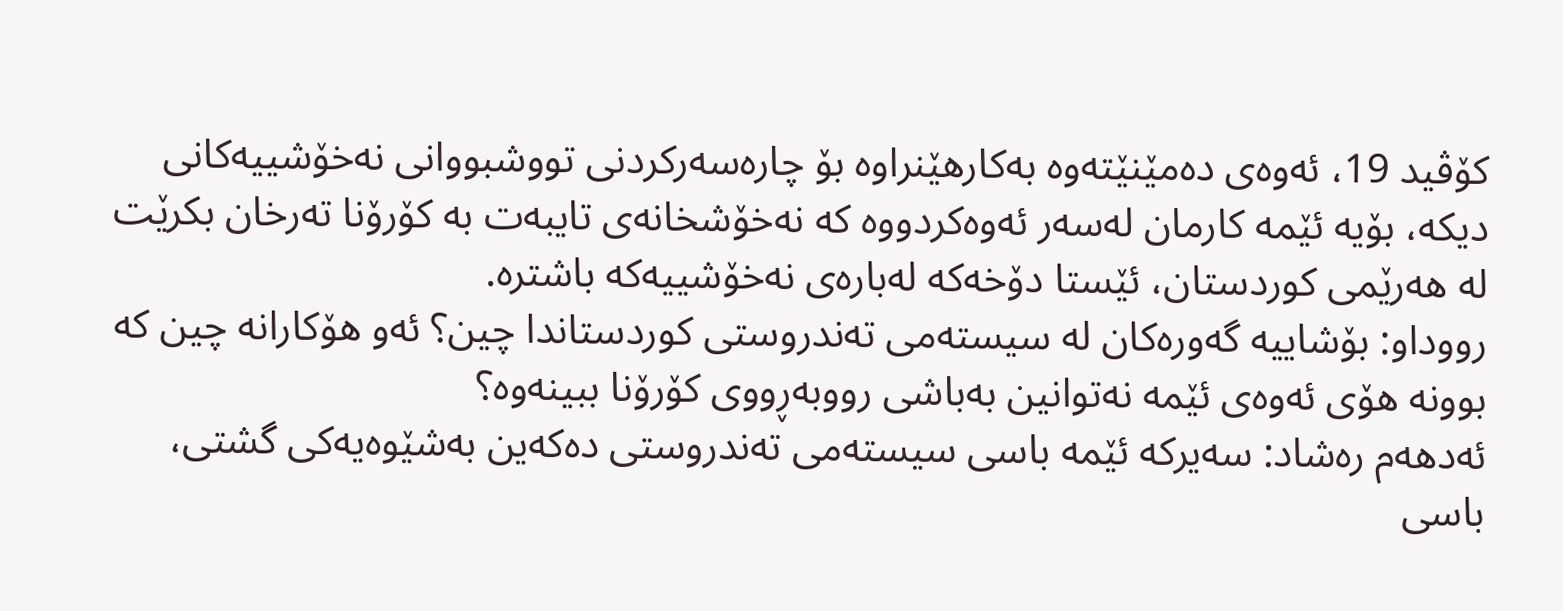کۆڤید 19، ئەوەی دەمێنێتەوە بەکارهێنراوە بۆ چارەسەرکردنی تووشبووانی نەخۆشییەکانی دیکە، بۆیە ئێمە کارمان لەسەر ئەوەکردووە کە نەخۆشخانەی تایبەت بە کۆرۆنا تەرخان بکرێت لە هەرێمی کوردستان، ئێستا دۆخەکە لەبارەی نەخۆشییەکە باشترە.
رووداو: بۆشاییە گەورەکان لە سیستەمی تەندروستی کوردستاندا چین؟ ئەو هۆکارانە چین کە بوونە هۆی ئەوەی ئێمە نەتوانین بەباشی رووبەڕووی کۆرۆنا ببینەوە؟
ئەدهەم رەشاد: سەیرکە ئێمە باسی سیستەمی تەندروستی دەکەین بەشێوەیەکی گشتی، باسی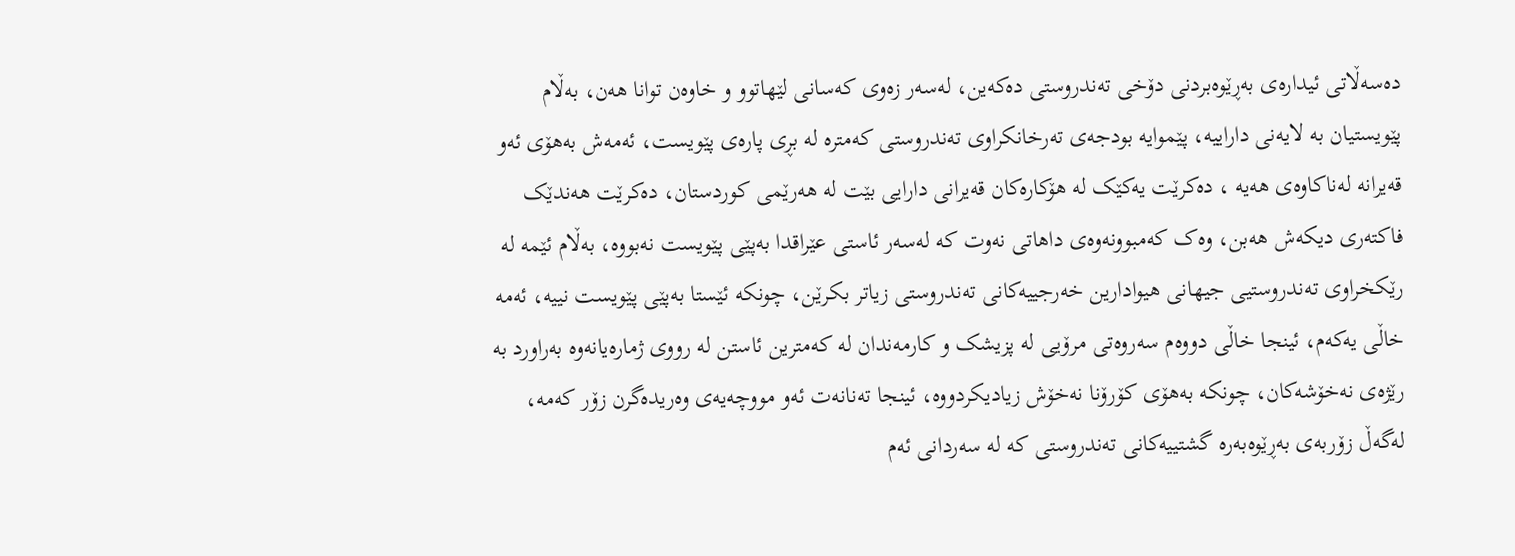دەسەڵاتی ئیدارەی بەڕێوەبردنی دۆخی تەندروستی دەکەین، لەسەر زەوی کەسانی لێهاتوو و خاوەن توانا هەن، بەڵام پێویستیان بە لایەنی داراییە، پێموایە بودجەی تەرخانکراوی تەندروستی کەمترە لە بڕی پارەی پێویست، ئەمەش بەهۆی ئەو قەیرانە لەناکاوەی هەیە ، دەکرێت یەکێک لە هۆکارەکان قەیرانی دارایی بێت لە هەرێمی کوردستان، دەکرێت هەندێک فاکتەری دیکەش هەبن، وەک کەمبوونەوەی داهاتی نەوت کە لەسەر ئاستی عێراقدا بەپێی پێویست نەبووە، بەڵام ئێمە لە رێکخراوی تەندروستیی جیهانی هیوادارین خەرجییەکانی تەندروستی زیاتر بکرێن، چونکە ئێستا بەپێی پێویست نییە، ئەمە خاڵی یەکەم، ئینجا خاڵی دووەم سەروەتی مرۆیی لە پزیشک و کارمەندان لە کەمترین ئاستن لە رووی ژمارەیانەوە بەراورد بە رێژەی نەخۆشەکان، چونکە بەهۆی کۆرۆنا نەخۆش زیادیکردووە، ئینجا تەنانەت ئەو مووچەیەی وەریدەگرن زۆر کەمە، لەگەڵ زۆربەی بەڕێوەبەرە گشتییەکانی تەندروستی کە لە سەردانی ئەم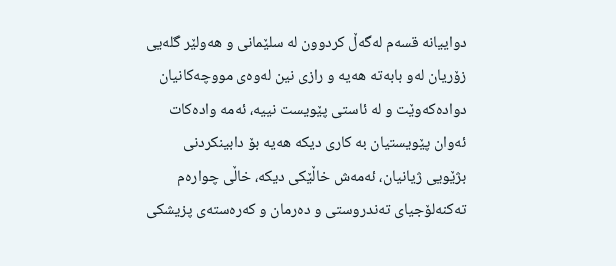دواییانە قسەم لەگەڵ کردوون لە سلێمانی و هەولێر گلەیی زۆریان لەو بابەتە هەیە و رازی نین لەوەی مووچەکانیان دوادەکەوێت و لە ئاستی پێویست نییە، ئەمە وادەکات ئەوان پێویستیان بە کاری دیکە هەیە بۆ دابینکردنی بژێویی ژیانیان، ئەمەش خاڵێکی دیکە، خاڵی چوارەم تەکنەلۆجیای تەندروستی و دەرمان و کەرەستەی پزیشکی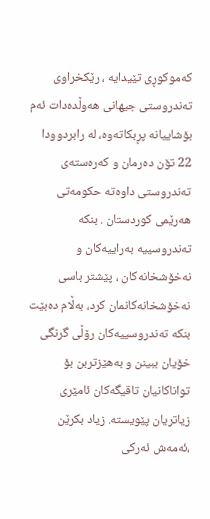کەموکوڕی تێیدایە ، رێکخراوی تەندروستی جیهانی هەوڵدەدات ئەم بۆشاییانە پڕبکاتەوە، لە رابردوودا 22 تۆن دەرمان و کەرەستەی تەندروستی داوەتە حکومەتی هەرێمی کوردستان . بنکە تەندروسییە بەراییەکان و نەخۆشخانەکان ، پێشتر باسی نەخۆشخانەکانمان کرد، بەڵام دەبێت بنکە تەندروسییەکان رۆڵی گرنگی خۆیان ببینن و بەهێزتربن بۆ تواناکانیان تاقیگەکان ئامێری زیاتریان پێویستە. زیاد بکرێن ،ئەمەش ئەرکی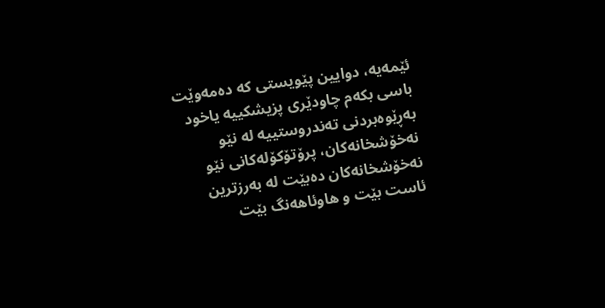ئێمەیە، دوایین پێویستی کە دەمەوێت باسی بکەم چاودێری پزیشکییە یاخود بەڕێوەبردنی تەندروستییە لە نێو نەخۆشخانەکان، پرۆتۆکۆلەکانی نێو نەخۆشخانەکان دەبێت لە بەرزترین ئاست بێت و هاوئاهەنگ بێت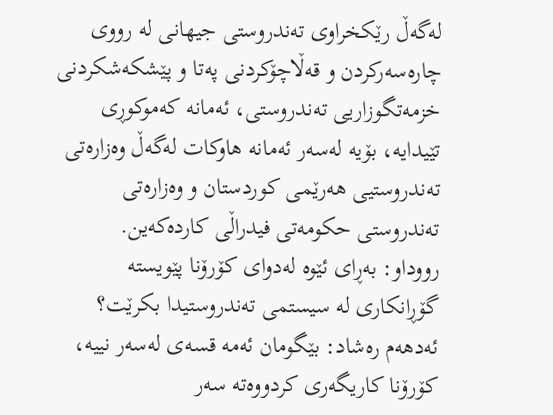لەگەڵ رێکخراوی تەندروستی جیهانی لە رووی چارەسەرکردن و قەڵاچۆکردنی پەتا و پێشکەشکردنی خزمەتگوزاریی تەندروستی، ئەمانە کەموکوڕی تێیدایە، بۆیە لەسەر ئەمانە هاوکات لەگەڵ وەزارەتی تەندروستیی هەرێمی کوردستان و وەزارەتی تەندروستی حکومەتی فیدراڵی کاردەکەین.
رووداو: بەڕای ئێوە لەدوای کۆرۆنا پێویستە گۆڕانکاری لە سیستمی تەندروستیدا بکرێت؟
ئەدهەم رەشاد: بێگومان ئەمە قسەی لەسەر نییە، کۆرۆنا کاریگەری کردووەتە سەر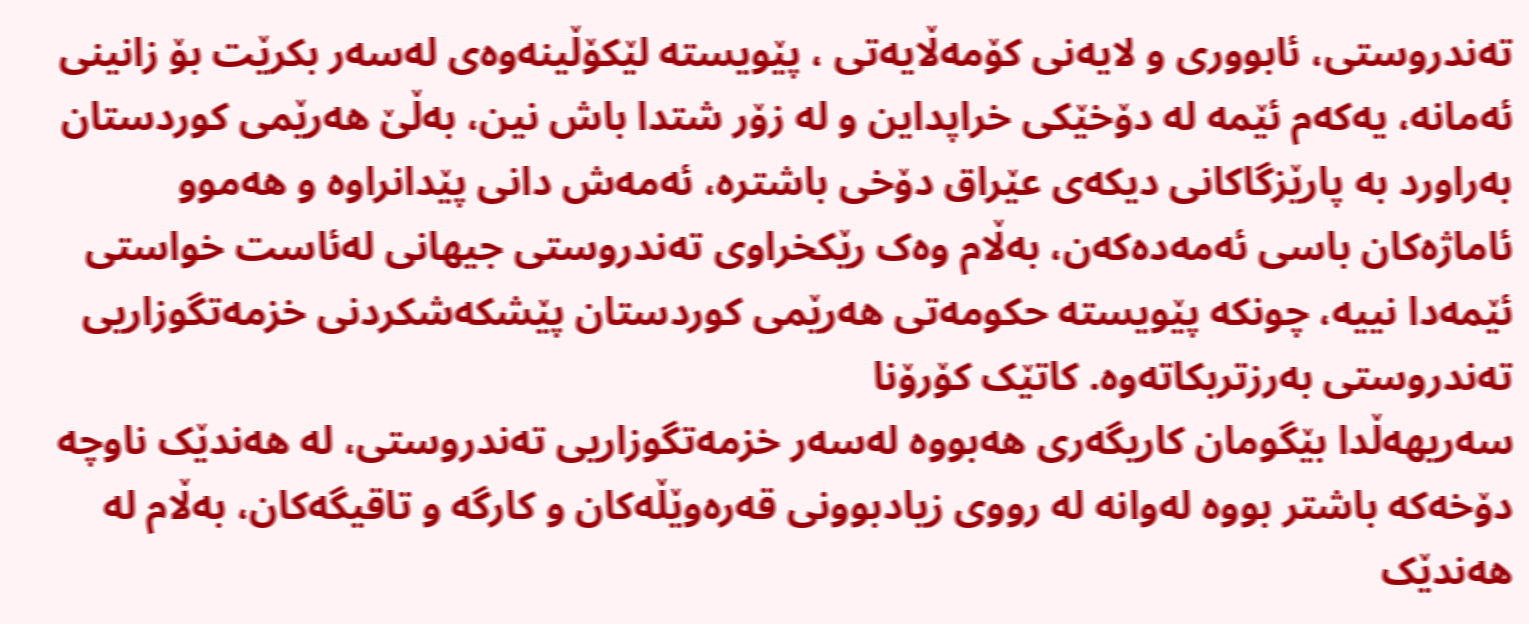تەندروستی، ئابووری و لایەنی کۆمەڵایەتی ، پێویستە لێکۆڵینەوەی لەسەر بکرێت بۆ زانینی ئەمانە، یەکەم ئێمە لە دۆخێکی خراپداین و لە زۆر شتدا باش نین، بەڵێ هەرێمی کوردستان بەراورد بە پارێزگاکانی دیکەی عێراق دۆخی باشترە، ئەمەش دانی پێدانراوە و هەموو ئاماژەکان باسی ئەمەدەکەن، بەڵام وەک رێکخراوی تەندروستی جیهانی لەئاست خواستی ئێمەدا نییە، چونکە پێویستە حکومەتی هەرێمی کوردستان پێشکەشکردنی خزمەتگوزاریی تەندروستی بەرزتربکاتەوە. کاتێک کۆرۆنا
سەریهەڵدا بێگومان کاریگەری هەبووە لەسەر خزمەتگوزاریی تەندروستی، لە هەندێک ناوچە دۆخەکە باشتر بووە لەوانە لە رووی زیادبوونی قەرەوێڵەکان و کارگە و تاقیگەکان، بەڵام لە هەندێک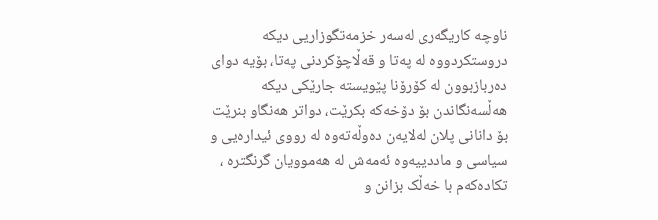ناوچە کاریگەری لەسەر خزمەتگوزاریی دیکە دروستکردووە لە پەتا و قەڵاچۆکردنی پەتا، بۆیە دوای دەربازبوون لە کۆرۆنا پێویستە جارێکی دیکە هەڵسەنگاندن بۆ دۆخەکە بکرێت، دواتر هەنگاو بنرێت بۆ دانانی پلان لەلایەن دەوڵەتەوە لە رووی ئیدارەیی و سیاسی و ماددییەوە ئەمەش لە هەموویان گرنگترە ، تکادەکەم با خەڵک بزانن و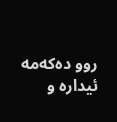روو دەکەمە ئیدارە و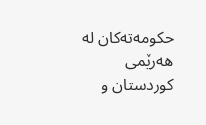حکومەتەکان لە هەرێمی کوردستان و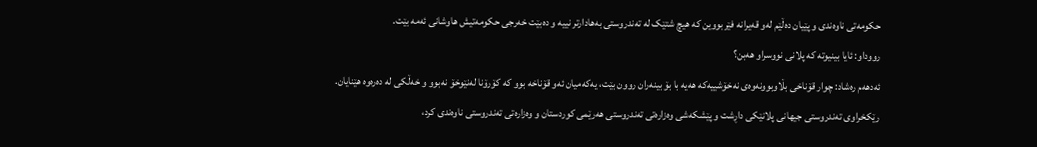حکومەتی ناوەندی و پێیان دەڵێم لەو قەیرانە فێربووین کە هیچ شتێک لە تەندروستی بەهادارتر نییە و دەبێت خەرجی حکومەتیش هاوشانی ئەمە بێت.
رووداو: ئایا بینیوتە کە پلانی نووسراو هەبن؟
ئەدهەم رەشاد: چوار قۆناخی بڵاوبوونەوەی نەخۆشییەکە هەیە با بۆ بینەران روون بێت، یەکەمیان ئەو قۆناخە بوو کە کۆرۆنا لەنێوخۆ نەبوو و خەڵکی لە دەرەوە هێنایان. رێکخراوی تەندروستی جیهانی پلانێکی داڕشت و پێشکەشی وەزارەتی تەندروستی هەرێمی کوردستان و وەزارەتی تەندروستی ناوەندی کرد،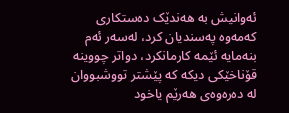ئەوانیش بە هەندێک دەستکاری کەمەوە پەسندیان کرد، لەسەر ئەم بنەمایە ئێمە کارمانکرد، دواتر چووینە قۆناخێکی دیکە کە پێشتر تووشبووان لە دەرەوەی هەرێم یاخود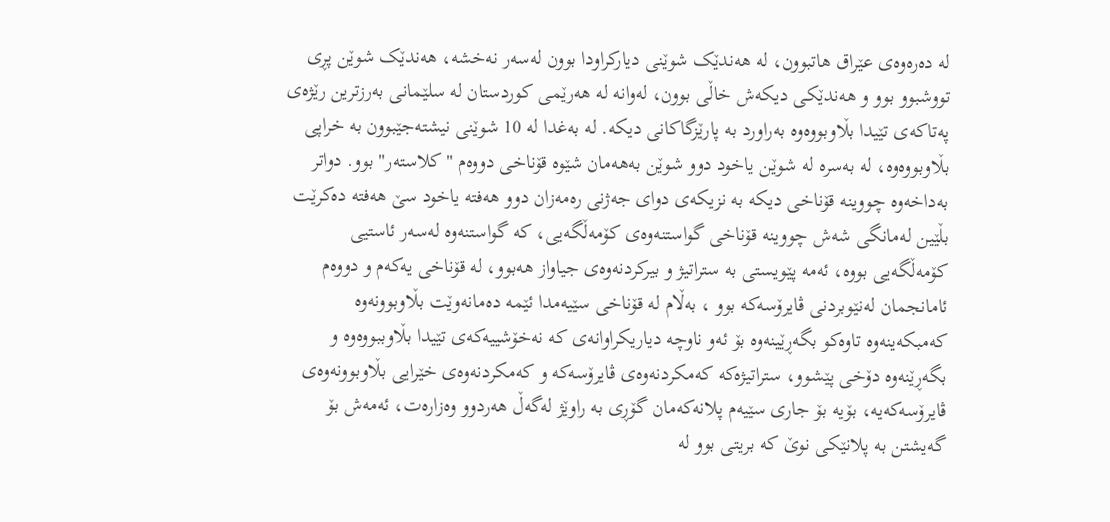لە دەرەوەی عێراق هاتبوون، لە هەندێک شوێنی دیارکراودا بوون لەسەر نەخشە، هەندێک شوێن پڕی تووشبوو بوو و هەندێکی دیکەش خاڵی بوون، لەوانە لە هەرێمی کوردستان لە سلێمانی بەرزترین رێژەی پەتاکەی تێیدا بڵاوبووەوە بەراورد بە پارێزگاکانی دیکە. لە بەغدا لە 10 شوێنی نیشتەجێبوون بە خراپی بڵاوبووەوە، لە بەسرە لە شوێن یاخود دوو شوێن بەهەمان شێوە قۆناخی دووەم "کلاستەر" بوو. دواتر بەداخەوە چووینە قۆناخی دیکە بە نزیکەی دوای جەژنی رەمەزان دوو هەفتە یاخود سێ هەفتە دەکرێت بڵێین لەمانگی شەش چووینە قۆناخی گواستنەوەی کۆمەڵگەیی، کە گواستنەوە لەسەر ئاستیی کۆمەڵگەیی بووە، ئەمە پێویستی بە ستراتیژ و بیرکردنەوەی جیاواز هەبوو، لە قۆناخی یەکەم و دووەم ئامانجمان لەنێوبردنی ڤایرۆسەکە بوو ، بەڵام لە قۆناخی سێیەمدا ئێمە دەمانەوێت بڵاوبوونەوە کەمبکەینەوە تاوەکو بگەڕێینەوە بۆ ئەو ناوچە دیاریکراوانەی کە نەخۆشییەکەی تێیدا بڵاوببووەوە و بگەڕێنەوە دۆخی پێشوو، ستراتیژەکە کەمکردنەوەی ڤایرۆسەکە و کەمکردنەوەی خێرایی بڵاوبوونەوەی ڤایرۆسەکەیە، بۆیە بۆ جاری سێیەم پلانەکەمان گۆڕی بە راوێژ لەگەڵ هەردوو وەزارەت، ئەمەش بۆ گەیشتن بە پلانێکی نوێ کە بریتی بوو لە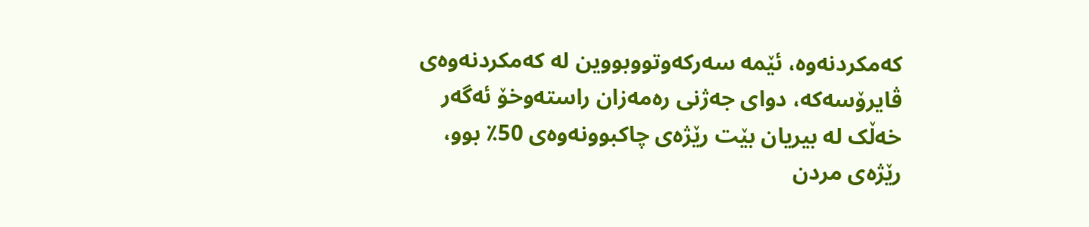کەمکردنەوە، ئێمە سەرکەوتووبووین لە کەمکردنەوەی ڤایرۆسەکە، دوای جەژنی رەمەزان راستەوخۆ ئەگەر خەڵک لە بیریان بێت رێژەی چاکبوونەوەی 50٪ بوو، رێژەی مردن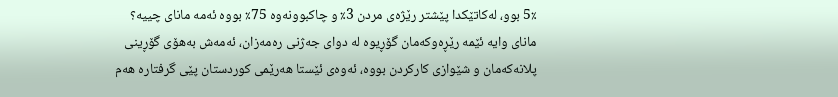5٪ بوو، لەکاتێکدا پێشتر رێژەی مردن 3٪ و چاکبوونەوە 75٪ بووە ئەمە مانای چییە؟ مانای وایە ئێمە رێڕەوکەمان گۆڕیوە لە دوای جەژنی رەمەزان، ئەمەش بەهۆی گۆڕینی پلانەکەمان و شێوازی کارکردن بووە، ئەوەی ئێستا هەرێمی کوردستان پێی گرفتارە هەم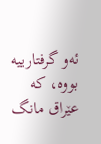ئەو گرفتارییە بووە، کە عێراق مانگ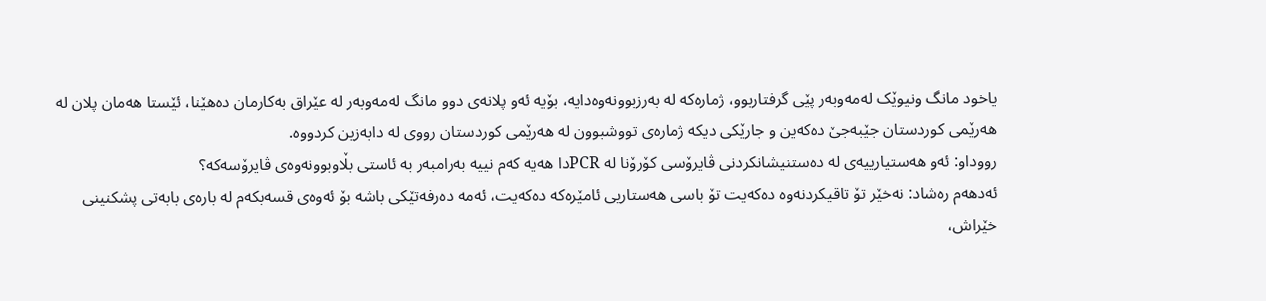یاخود مانگ ونیوێک لەمەوبەر پێی گرفتاربوو، ژمارەکە لە بەرزبوونەوەدایە، بۆیە ئەو پلانەی دوو مانگ لەمەوبەر لە عێراق بەکارمان دەهێنا، ئێستا هەمان پلان لە هەرێمی کوردستان جێبەجێ دەکەین و جارێکی دیکە ژمارەی تووشبوون لە هەرێمی کوردستان رووی لە دابەزین کردووە.
رووداو: ئەو هەستیارییەی لە دەستنیشانکردنی ڤایرۆسی کۆرۆنا لە PCRدا هەیە کەم نییە بەرامبەر بە ئاستی بڵاوبوونەوەی ڤایرۆسەکە؟
ئەدهەم رەشاد: نەخێر تۆ تاقیکردنەوە دەکەیت تۆ باسی هەستاریی ئامێرەکە دەکەیت، ئەمە دەرفەتێکی باشە بۆ ئەوەی قسەبکەم لە بارەی بابەتی پشکنینی خێراش،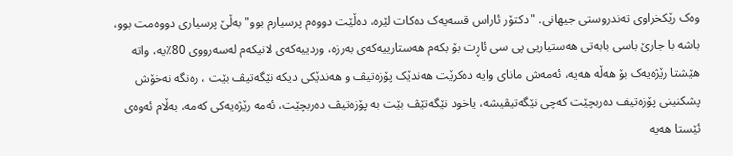وەک رێکخراوی تەندروستی جیهانی. "دکتۆر ئاراس قسەیەک دەکات لێرە، دەڵێت دووەم پرسیارم بوو" بەڵێ پرسیاری دووەمت بوو، باشە با جارێ باسی بابەتی هەستیاریی پی سی ئاڕت بۆ بکەم هەستارییەکەی بەرزە، وردییەکەی لانیکەم لەسەرووی 80٪یە، واتە هێشتا رێژەیەک بۆ هەڵە هەیە، ئەمەش مانای وایە دەکرێت هەندێک پۆزەتیڤ و هەندێکی دیکە نێگەتیڤ بێت ، رەنگە نەخۆش پشکنینی پۆزەتیف دەربچێت کەچی نێگەتیڤیشە، یاخود نێگەتێڤ بێت بە پۆزەتیڤ دەربچێت، ئەمە رێژەیەکی کەمە، بەڵام ئەوەی ئێستا هەیە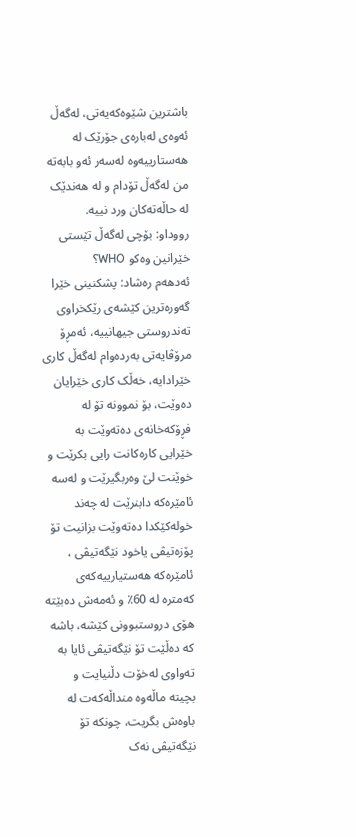باشترین شێوەکەیەتی، لەگەڵ ئەوەی لەبارەی جۆرێک لە هەستارییەوە لەسەر ئەو بابەتە من لەگەڵ تۆدام و لە هەندێک لە حاڵەتەکان ورد نییە.
رووداو: بۆچی لەگەڵ تێستی خێرانین وەکو WHO؟
ئەدهەم رەشاد: پشکنینی خێرا گەورەترین کێشەی رێکخراوی تەندروستی جیهانییە، ئەمڕۆ مرۆڤایەتی بەردەوام لەگەڵ کاری خێرادایە، خەڵک کاری خێرایان دەوێت، بۆ نموونە تۆ لە فڕۆکەخانەی دەتەوێت بە خێرایی کارەکانت رایی بکرێت و خوێنت لێ وەربگیرێت و لەسە ئامێرەکە دابنرێت لە چەند خولەکێکدا دەتەوێت بزانیت تۆ پۆزەتیڤی یاخود نێگەتیڤی ، ئامێرەکە هەستیارییەکەی کەمترە لە 60٪ و ئەمەش دەبێتە هۆی دروستبوونی کێشە، باشە کە دەڵێت تۆ نێگەتیڤی ئایا بە تەواوی لەخۆت دڵنیایت و بچیتە ماڵەوە منداڵەکەت لە باوەش بگریت، چونکە تۆ نێگەتیڤی نەک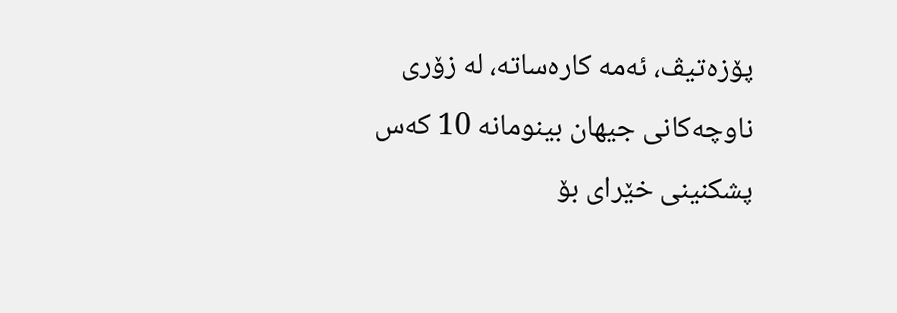پۆزەتیڤ، ئەمە کارەساتە، لە زۆری ناوچەکانی جیهان بینومانە 10 کەس پشکنینی خێرای بۆ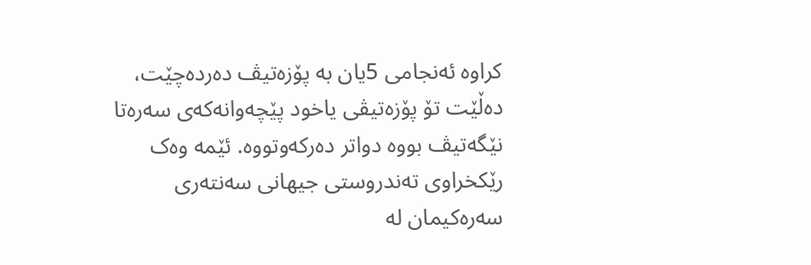کراوە ئەنجامی 5یان بە پۆزەتیڤ دەردەچێت، دەڵێت تۆ پۆزەتیڤی یاخود پێچەوانەکەی سەرەتا نێگەتیڤ بووە دواتر دەرکەوتووە. ئێمە وەک رێکخراوی تەندروستی جیهانی سەنتەری سەرەکیمان لە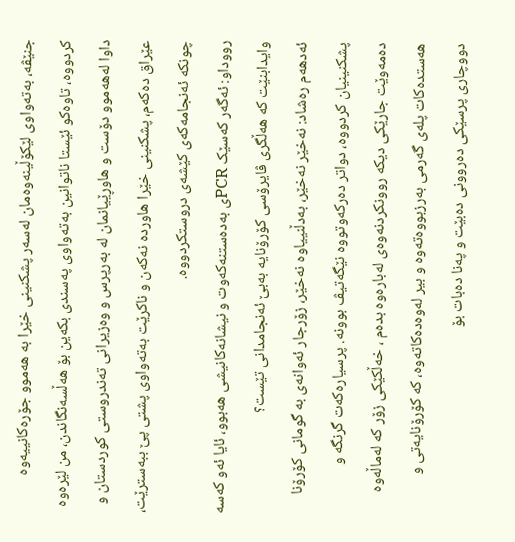جنێڤە، بەتەواوی لێکۆڵینەوەمان لەسەر پشکنینی خێرا بە هەموو جۆرەکانییەوە کردووە، تاوەکو ئێستا ناتوانین بەتەواوی پەسندی بکەین بۆ هەڵسەنگاندن، من لێرەوە داوا لەهەموو دۆست و هاوڕێیانمان لە بەرپرس و وەزیرانی تەندروستی کوردستان و عێراق دەکەم، پشکنینی خێرا هاوردە نەکەن و ناکرێت بەتەواوی پشتی پێ ببەسترێت، چونکە ئەنجامەکەی کێشەی دروستکردووە.
رووداو: ئەگەر کەسێک PCRی بەدەستنەکەوت و نیشانەکانیشی هەبوو، ئایا ئەو کەسە وایدابنێت کە هەڵگری ڤایرۆسی کۆرۆنایە بەبێ ئەنجامدانی تێست؟
ئەدهەم رەشاد: نەخێر نەخێر، بەدڵنییاوە نەخێر، زۆرجار ئەوانەی بە گومانی کۆرۆنا پشکنینیان کردووە، دواتر دەرکەوتووە نێگەتیڤ بوونە. پرسیارەکەت گرنگە و دەمەوێت جارێکی دیکە روونکردنەوەی لەبارەوە بدەم ، خەڵکێکی زۆر کە لەماڵەوە هەستدەکات پلەی گەرمی بەرزبووەتەوە و بیر لەوەدەکاتەوە، کە کۆرۆنایەتی و دووچاری پرسێکی دەروونی دەبێت و پەنا دەبات بۆ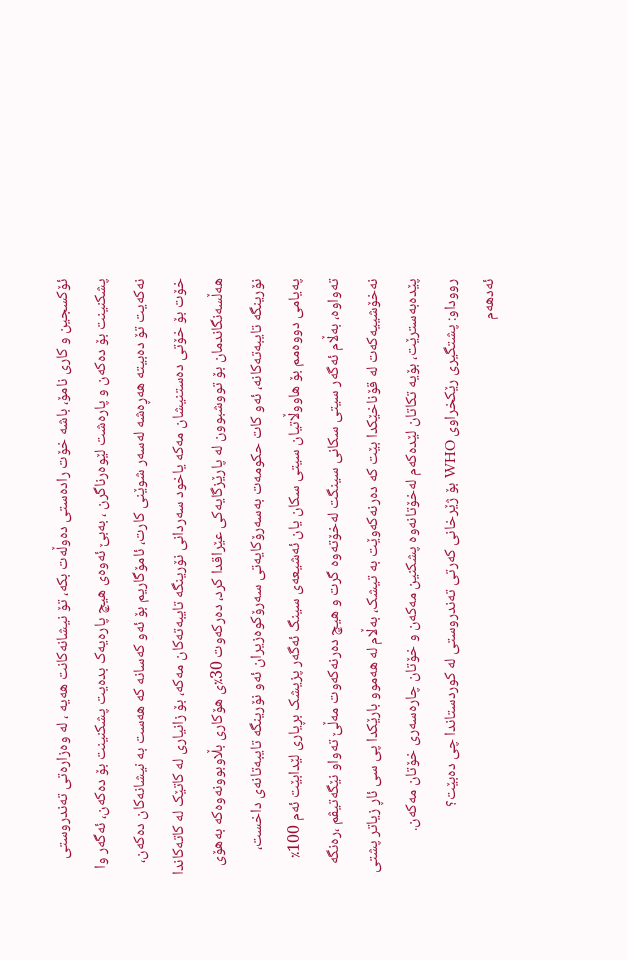ئۆکسجین و کاری نامۆ، باشە خۆت رادەستی دەوڵەت بکە، تۆ نیشانەکانت هەیە ، لە وەزارەتی تەندروستی پشکنینت بۆ دەکەن و پارەشت لێوەرناگرن ، بەبێ ئەوەی هیچ پارەیەک بدەیت پشکنینت بۆ دەکەن، ئەگەر وا نەکەیت تۆ دەبیتە هەڕەشە لەسەر شوێنی کارت، ئامۆگاریم بۆ ئەو کەسانە کە هەست بە نیشانەکان دەکەن، خۆت بۆ خۆتی دەستنیشان مەکە یاخود سەردانی نۆرینگە تایبەتەکان مەکە، بۆ زانیاری لە کاتێک لە کاتەکاندا هەڵسەنگاندمان بۆ تووشبوون لە پارێزگایەکی عێراقدا کرد، دەرکەوت 30٪ی هۆکاری بڵاوبوونەوەکە بەهۆی نۆرینگە تایبەتەکانە، ئەو کات حکومەت بەسەرۆکایەتی سەرۆکوەزیران ئەو نۆرینگە تایبەتانەی داخست، پەیامی دووەمم بۆ هاووڵاتیان سیتی سکان یان ئەشیعەی سینگ ئەگەر پزیشک بڕیاری لێدابێت ئەم 100٪ تەواوە، بەڵام ئەگەر سیتی سکانی سینگت لەخۆتەوە گرت و هیچ دەرنەکەوت مەڵێ تەواو نێگەتیڤم ،رەنگە نەخۆشییەکەت لە قۆناخێکدا بێت کە دەرنەکەوێت بە تیشک، بەڵام لە هەموو بارێکدا پی سی ئاڕ زیاتر پشتی پێدەبەسترێت، بۆیە تکاتان لێدەکەم لەخۆتانەوە پشکنین مەکەن و خۆتان چارەسەری خۆتان مەکەن.
رووداو: پشتگیری رێکخراوی WHO بۆ ژێرخانی کەرتی تەندروستی لە کوردستاندا چی دەبێت؟
ئەدهەم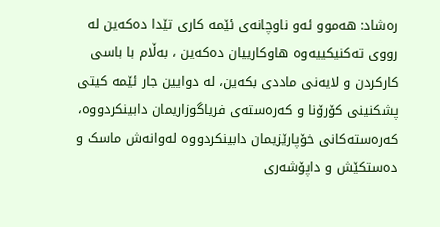رەشاد: هەموو ئەو ناوچانەی ئێمە کاری تێدا دەکەین لە رووی تەکنیکییەوە هاوکارییان دەکەین ، بەڵام با باسی کارکردن و لایەنی ماددی بکەین، لە دوایین جار ئێمە کیتی پشکنینی کۆرۆنا و کەرەستەی فریاگوزاریمان دابینکردووە، کەرەستەکانی خۆپارێزیمان دابینکردووە لەوانەش ماسک و دەستکێش و داپۆشەری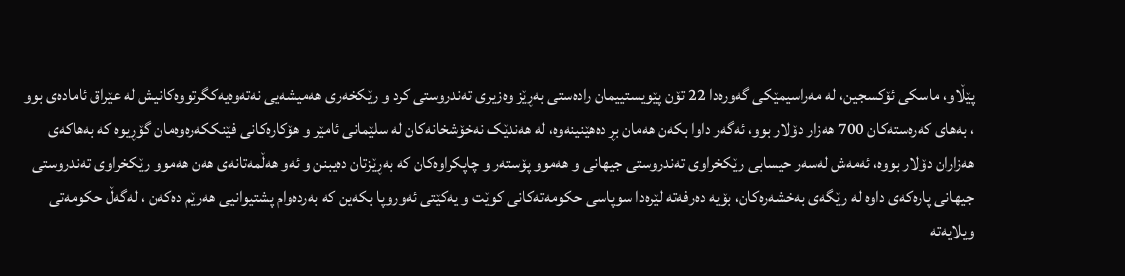پێڵاو، ماسکی ئۆکسجین، لە مەراسیمێکی گەورەدا 22 تۆن پێویستییمان رادەستی بەڕێز وەزیری تەندروستی کرد و رێکخەری هەمیشەیی نەتەوەیەکگرتووەکانیش لە عێراق ئامادەی بوو ، بەهای کەرەستەکان 700 هەزار دۆلار بوو، ئەگەر داوا بکەن هەمان بڕ دەهێنینەوە، لە هەندێک نەخۆشخانەکان لە سلێمانی ئامێر و هۆکارەکانی فێنککەرەوەمان گۆڕیوە کە بەهاکەی هەزاران دۆلار بووە، ئەمەش لەسەر حیسابی رێکخراوی تەندروستی جیهانی و هەموو پۆستەر و چاپکراوەکان کە بەڕێزتان دەیبنن و ئەو هەڵمەتانەی هەن هەموو رێکخراوی تەندروستی جیهانی پارەکەی داوە لە رێگەی بەخشەرەکان، بۆیە دەرفەتە لێرەدا سوپاسی حکومەتەکانی کوێت و یەکێتی ئەوروپا بکەین کە بەردەوام پشتیوانیی هەرێم دەکەن ، لەگەڵ حکومەتی ویلایەتە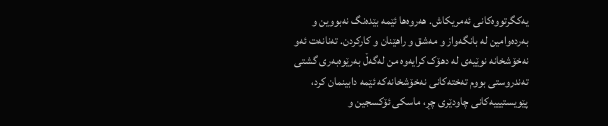یەکگرتووەکانی ئەمریکاش. هەروەها ئێمە بێدەنگ نەبووین و بەردەوامین لە بانگەواز و مەشق و راهێنان و کارکردن. تەنانەت ئەو نەخۆشخانە نوێیەی لە دهۆک کرایەوە من لەگەڵ بەرێوەبەری گشتی تەندروستی بووم تەختەکانی نەخۆشخانەکە ئێمە دابینمان کرد، پێویستیییەکانی چاودێری چڕ، ماسکی ئۆکسجین و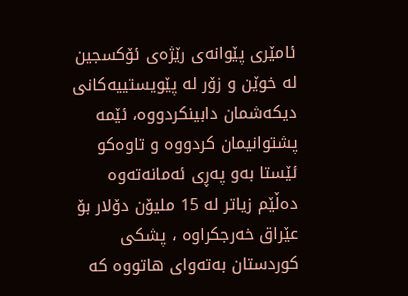ئامێری پێوانەی رێژەی ئۆکسجین لە خوێن و زۆر لە پێویستییەکانی دیکەشمان دابینکردووە، ئێمە پشتوانیمان کردووە و تاوەکو ئێستا بەو پەڕی ئەمانەتەوە دەڵێم زیاتر لە 15 ملیۆن دۆلار بۆ عێراق خەرجکراوە ، پشکی کوردستان بەتەوای هاتووە کە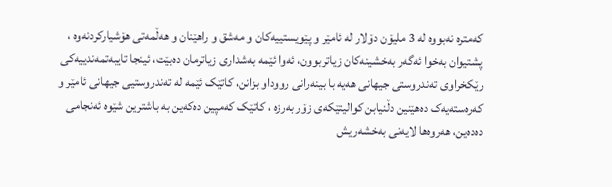کەمترە نەبووە لە 3 ملیۆن دۆلار لە ئامێر و پێویستییەکان و مەشق و راهێنان و هەڵمەتی هۆشیارکردنەوە ، پشتیوان بەخوا ئەگەر بەخشینەکان زیاتربوون، ئەوا ئێمە بەشداری زیاترمان دەبێت، ئینجا تایبەتمەندییەکی رێکخراوی تەندروستی جیهانی هەیە با بینەرانی رووداو بزانن، کاتێک ئێمە لە تەندروستیی جیهانی ئامێر و کەرەستەیەک دەهێنین دڵنیابن کوالیتێکەی زۆر بەرزە ، کاتێک کەمپین دەکەین بە باشترین شێوە ئەنجامی دەدەین، هەروەها لایەنی بەخشەریش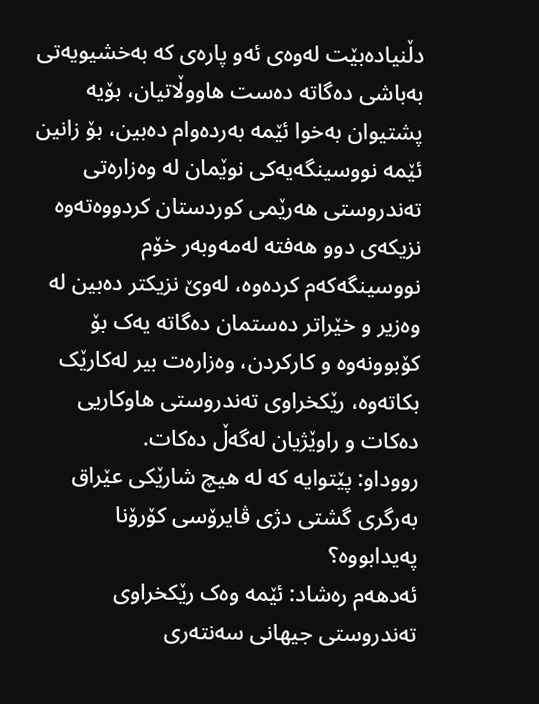دڵنیادەبێت لەوەی ئەو پارەی کە بەخشیویەتی بەباشی دەگاتە دەست هاووڵاتیان، بۆیە پشتیوان بەخوا ئێمە بەردەوام دەبین، بۆ زانین ئێمە نووسینگەیەکی نوێمان لە وەزارەتی تەندروستی هەرێمی کوردستان کردووەتەوە نزیکەی دوو هەفتە لەمەوبەر خۆم نووسینگەکەم کردەوە، لەوێ نزیکتر دەبین لە وەزیر و خێراتر دەستمان دەگاتە یەک بۆ کۆبوونەوە و کارکردن، وەزارەت بیر لەکارێک بکاتەوە، رێکخراوی تەندروستی هاوکاریی دەکات و راوێژیان لەگەڵ دەکات.
رووداو: پێتوایە کە لە هیچ شارێکی عێراق بەرگری گشتی دژی ڤایرۆسی کۆرۆنا پەیدابووە؟
ئەدهەم رەشاد: ئێمە وەک رێکخراوی تەندروستی جیهانی سەنتەری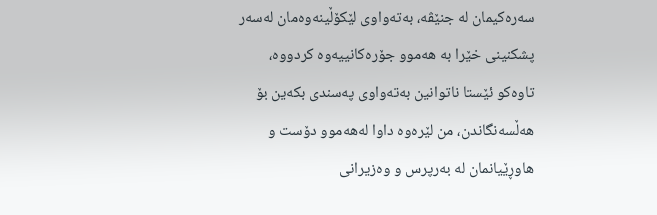سەرەکیمان لە جنێڤە، بەتەواوی لێکۆڵینەوەمان لەسەر پشکنینی خێرا بە هەموو جۆرەکانییەوە کردووە، تاوەکو ئێستا ناتوانین بەتەواوی پەسندی بکەین بۆ هەڵسەنگاندن، من لێرەوە داوا لەهەموو دۆست و هاوڕێیانمان لە بەرپرس و وەزیرانی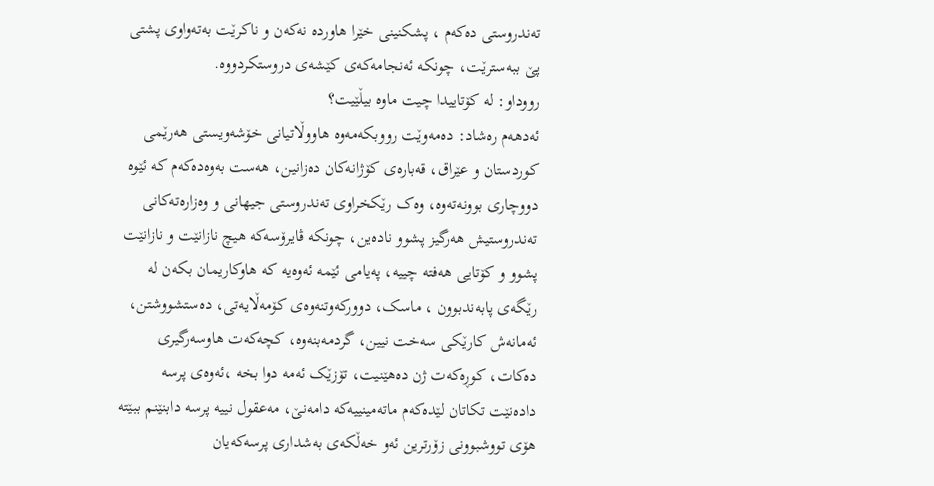تەندروستی دەکەم ، پشکنینی خێرا هاوردە نەکەن و ناکرێت بەتەواوی پشتی پێ ببەسترێت، چونکە ئەنجامەکەی کێشەی دروستکردووە.
رووداو: لە کۆتاییدا چیت ماوە بیڵێیت؟
ئەدهەم رەشاد: دەمەوێت رووبکەمەوە هاووڵاتیانی خۆشەویستی هەرێمی کوردستان و عێراق، قەبارەی کۆژانەکان دەزانین، هەست بەوەدەکەم کە ئێوە دووچاری بوونەتەوە، وەک رێکخراوی تەندروستی جیهانی و وەزارەتەکانی تەندروستیش هەرگیز پشوو نادەین، چونکە ڤایرۆسەکە هیچ نازانێت و نازانێت پشوو و کۆتایی هەفتە چییە، پەیامی ئێمە ئەوەیە کە هاوکاریمان بکەن لە رێگەی پابەندبوون ، ماسک، دوورکەوتنەوەی کۆمەڵایەتی، دەستشووشتن، ئەمانەش کارێکی سەخت نیین، گردمەبنەوە، کچەکەت هاوسەرگیری دەکات، کوڕەکەت ژن دەهێنیت، تۆزێک ئەمە دوا بخە ،ئەوەی پرسە دادەنێت تکاتان لێدەکەم ماتەمینییەکە دامەنێ، مەعقول نییە پرسە دابنێنم ببێتە هۆی تووشبوونی زۆرترین ئەو خەڵکەی بەشداری پرسەکەیان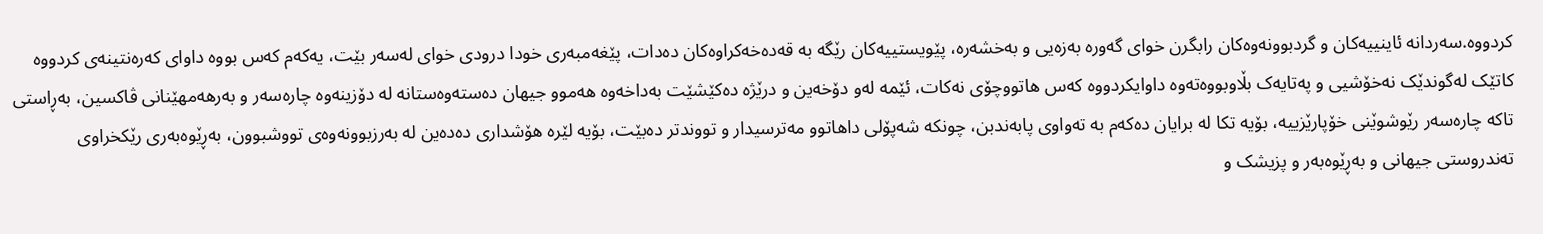کردووە.سەردانە ئاینییەکان و گردبوونەوەکان رابگرن خوای گەورە بەزەیی و بەخشەرە، پێویستییەکان رێگە بە قەدەخەکراوەکان دەدات، پێغەمبەری خودا درودی خوای لەسەر بێت، یەکەم کەس بووە داوای کەرەنتینەی کردووە کاتێک لەگوندێک نەخۆشیی و پەتایەک بڵاوبووەتەوە داوایکردووە کەس هاتووچۆی نەکات، ئێمە لەو دۆخەین و درێژە دەکێشێت بەداخەوە هەموو جیهان دەستەوەستانە لە دۆزینەوە چارەسەر و بەرهەمهێنانی ڤاکسین، بەڕاستی تاکە چارەسەر رێوشوێنی خۆپارێزییە، بۆیە تکا لە برایان دەکەم بە تەواوی پابەندبن، چونکە شەپۆلی داهاتوو مەترسیدار و تووندتر دەبێت، بۆیە لێرە هۆشداری دەدەین لە بەرزبوونەوەی تووشبوون، بەڕێوەبەری رێکخراوی تەندروستی جیهانی و بەڕێوەبەر و پزیشک و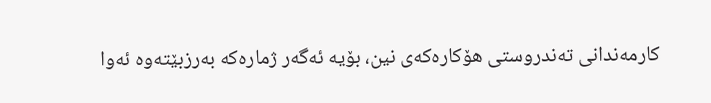کارمەندانی تەندروستی هۆکارەکەی نین، بۆیە ئەگەر ژمارەکە بەرزبێتەوە ئەوا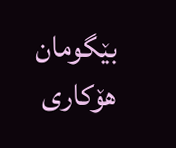بێگومان هۆکاری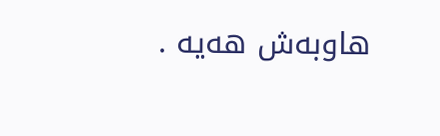هاوبەش هەیە .